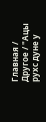Главная / Другое / "Ацы рухс дуне у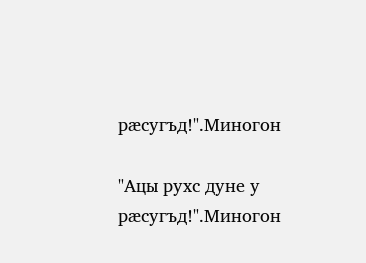рæсугъд!".Миногон

"Ацы рухс дуне у рæсугъд!".Миногон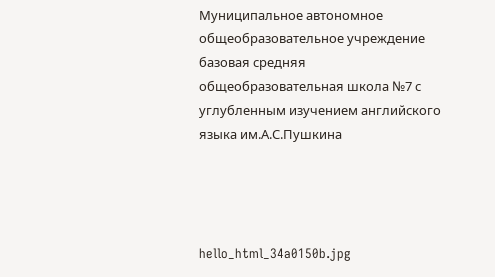Муниципальное автономное общеобразовательное учреждение базовая средняя общеобразовательная школа №7 с углубленным изучением английского языка им.А.С.Пушкина




hello_html_34a0150b.jpg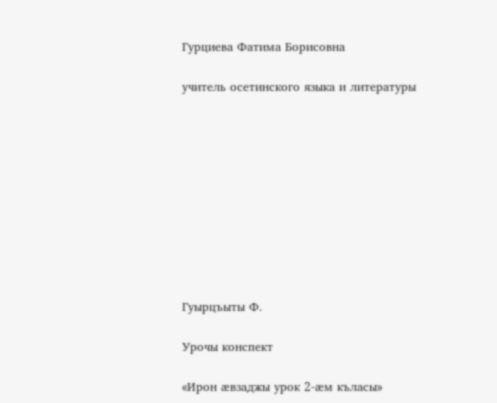Гурциева Фатима Борисовна

учитель осетинского языка и литературы










Гуырцъыты Ф.

Урочы конспект

«Ирон æвзаджы урок 2-æм къласы»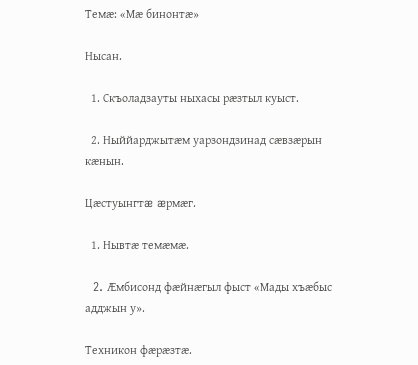Темæ: «Мæ бинонтæ»

Нысан.

  1. Скъоладзауты ныхасы рæзтыл куыст.

  2. Ныййарджытæм уарзондзинад сæвзæрын кæнын.

Цæстуынгтæ æрмæг.

  1. Нывтæ темæмæ.

  2. Æмбисонд фæйнæгыл фыст «Мады хъæбыс адджын у».

Техникон фæрæзтæ.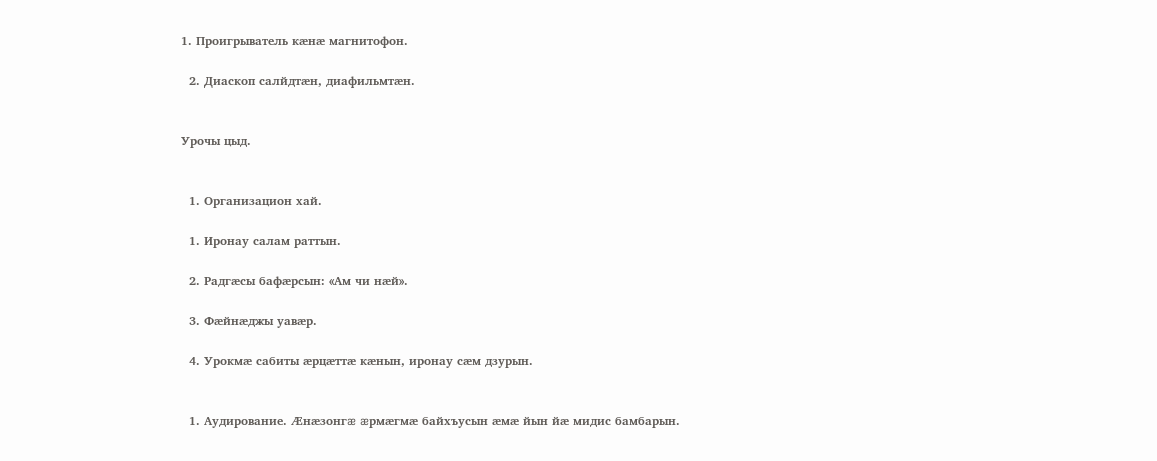1. Проигрыватель кæнæ магнитофон.

  2. Диаскоп салйдтæн, диафильмтæн.


Урочы цыд.


  1. Организацион хай.

  1. Иронау салам раттын.

  2. Радгæсы бафæрсын: «Ам чи нæй».

  3. Фæйнæджы уавæр.

  4. Урокмæ сабиты æрцæттæ кæнын, иронау сæм дзурын.


  1. Аудирование. Æнæзонгæ æрмæгмæ байхъусын æмæ йын йæ мидис бамбарын.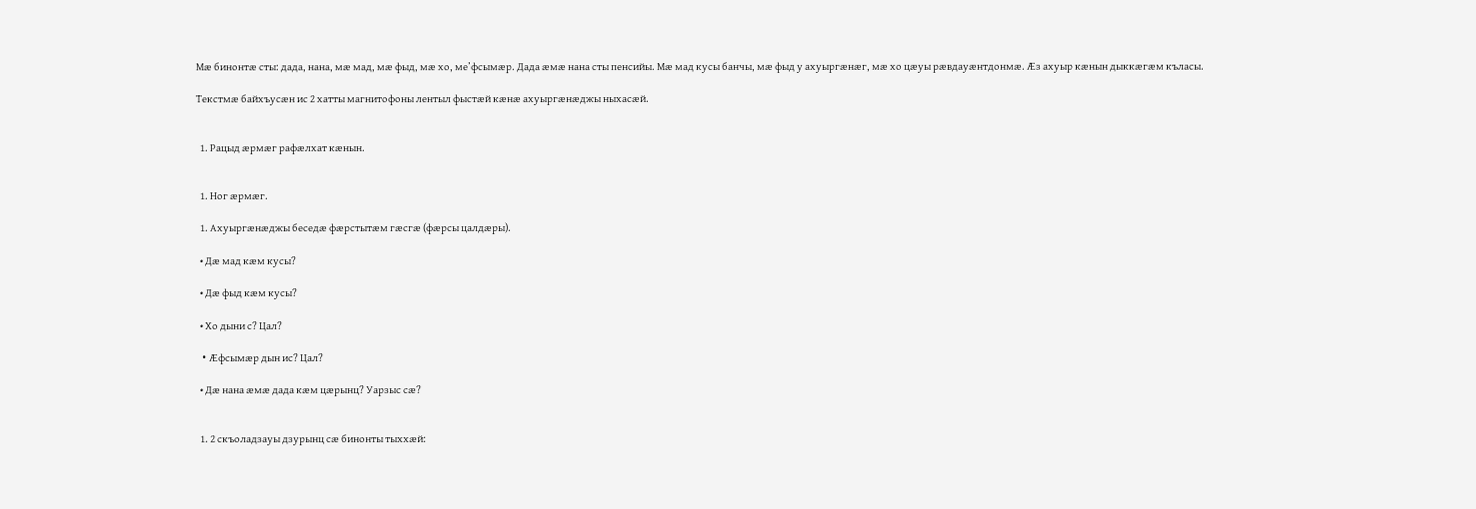Мæ бинонтæ сты: дада, нана, мæ мад, мæ фыд, мæ хо, ме’фсымæр. Дада æмæ нана сты пенсийы. Мæ мад кусы банчы, мæ фыд у ахуыргæнæг, мæ хо цæуы рæвдауæнтдонмæ. Æз ахуыр кæнын дыккæгæм къласы.

Текстмæ байхъусæн ис 2 хатты магнитофоны лентыл фыстæй кæнæ ахуыргæнæджы ныхасæй.


  1. Рацыд æрмæг рафæлхат кæнын.


  1. Ног æрмæг.

  1. Ахуыргæнæджы беседæ фæрстытæм гæсгæ (фæрсы цалдæры).

  • Дæ мад кæм кусы?

  • Дæ фыд кæм кусы?

  • Хо дыни с? Цал?

  • Æфсымæр дын ис? Цал?

  • Дæ нана æмæ дада кæм цæрынц? Уарзыс сæ?


  1. 2 скъоладзауы дзурынц сæ бинонты тыххæй: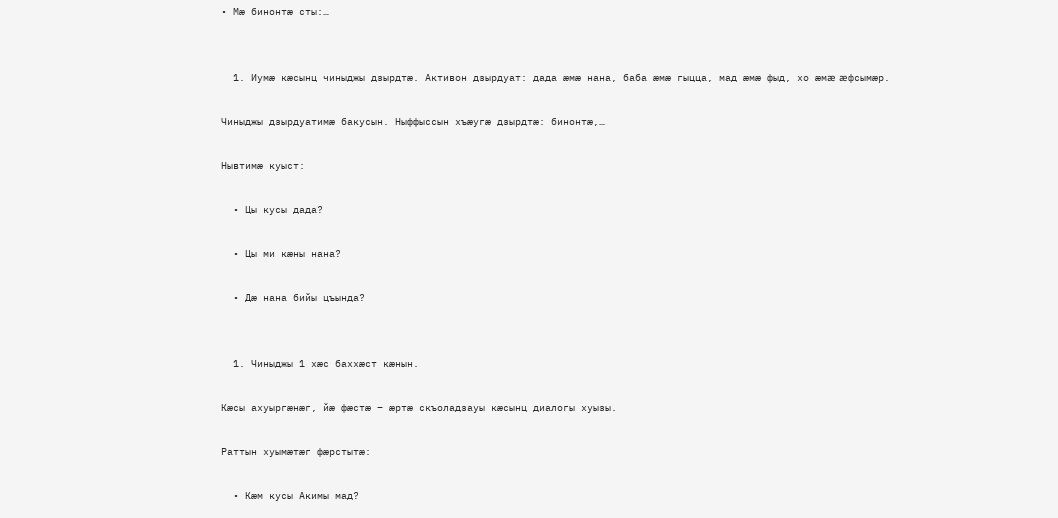• Мæ бинонтæ сты:…


  1. Иумæ кæсынц чиныджы дзырдтæ. Активон дзырдуат: дада æмæ нана, баба æмæ гыцца, мад æмæ фыд, хо æмæ æфсымæр.

Чиныджы дзырдуатимæ бакусын. Ныффыссын хъæугæ дзырдтæ: бинонтæ,…

Нывтимæ куыст:

  • Цы кусы дада?

  • Цы ми кæны нана?

  • Дæ нана бийы цъында?


  1. Чиныджы 1 хæс баххæст кæнын.

Кæсы ахуыргæнæг, йæ фæстæ – æртæ скъоладзауы кæсынц диалогы хуызы.

Раттын хуымæтæг фæрстытæ:

  • Кæм кусы Акимы мад?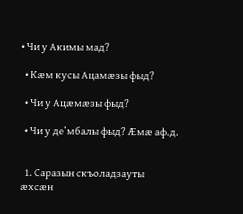• Чи у Акимы мад?

  • Кæм кусы Ацамæзы фыд?

  • Чи у Ацæмæзы фыд?

  • Чи у де’мбалы фыд? Æмæ аф.д.


  1. Саразын скъоладзауты æхсæн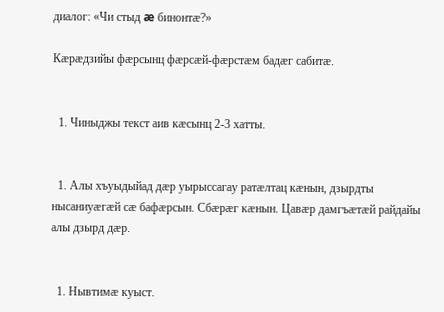диалог: «Чи стыд æ бинонтæ?»

Кæрæдзийы фæрсынц фæрсæй-фæрстæм бадæг сабитæ.


  1. Чиныджы текст аив кæсынц 2-3 хатты.


  1. Алы хъуыдыйад дæр уырыссагау ратæлтац кæнын, дзырдты нысаниуæгæй сæ бафæрсын. Сбæрæг кæнын. Цавæр дамгъæтæй райдайы алы дзырд дæр.


  1. Нывтимæ куыст.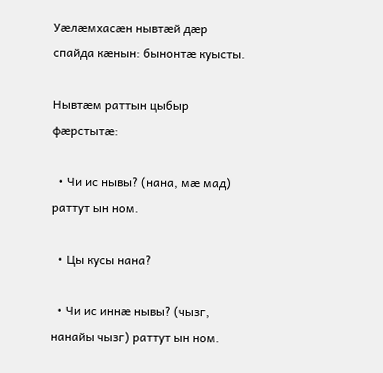Уæлæмхасæн нывтæй дæр спайда кæнын: бынонтæ куысты.

Нывтæм раттын цыбыр фæрстытæ:

  • Чи ис нывы? (нана, мæ мад) раттут ын ном.

  • Цы кусы нана?

  • Чи ис иннæ нывы? (чызг, нанайы чызг) раттут ын ном.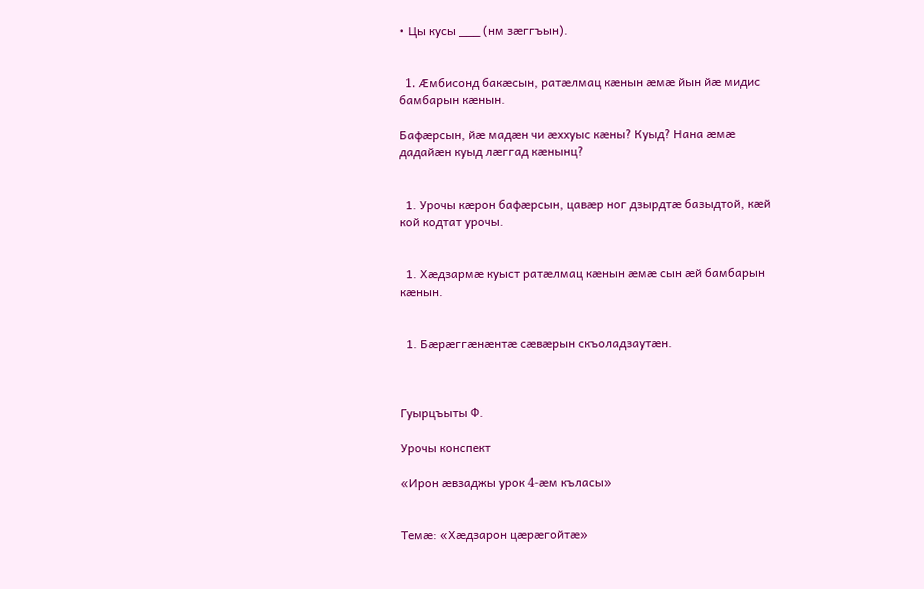• Цы кусы ___ (нм зæггъын).


  1. Æмбисонд бакæсын, ратæлмац кæнын æмæ йын йæ мидис бамбарын кæнын.

Бафæрсын, йæ мадæн чи æххуыс кæны? Куыд? Нана æмæ дадайæн куыд лæггад кæнынц?


  1. Урочы кæрон бафæрсын, цавæр ног дзырдтæ базыдтой, кæй кой кодтат урочы.


  1. Хæдзармæ куыст ратæлмац кæнын æмæ сын æй бамбарын кæнын.


  1. Бæрæггæнæнтæ сæвæрын скъоладзаутæн.



Гуырцъыты Ф.

Урочы конспект

«Ирон æвзаджы урок 4-æм къласы»


Темæ: «Хæдзарон цæрæгойтæ»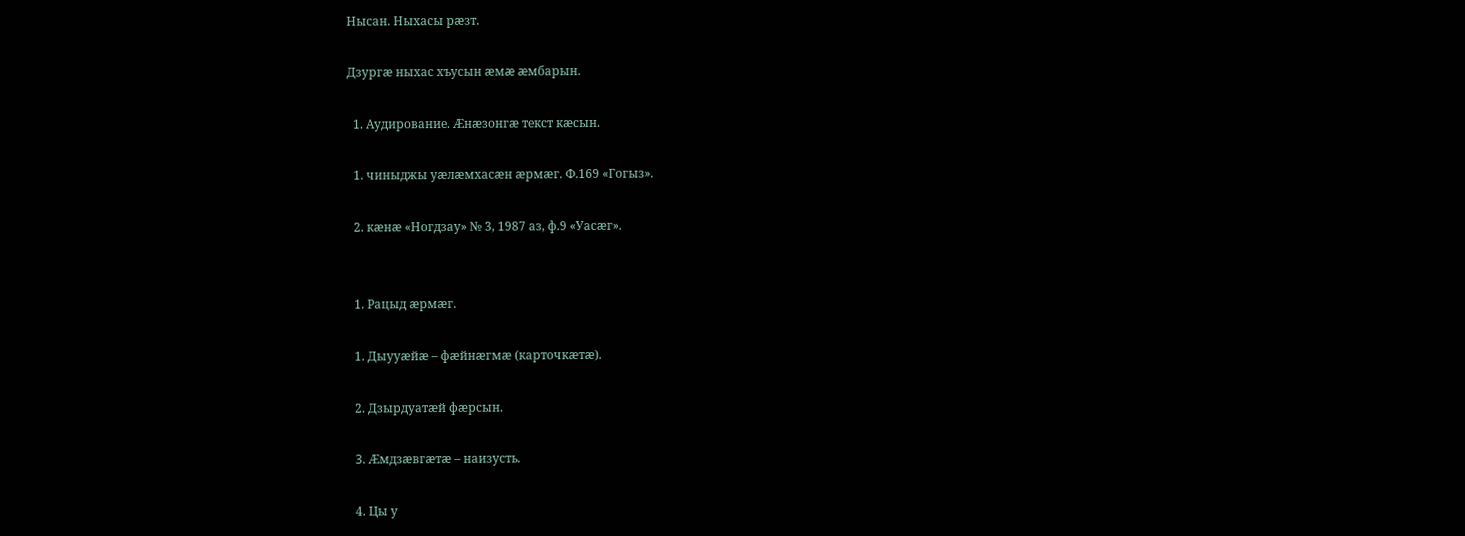Нысан. Ныхасы рæзт.

Дзургæ ныхас хъусын æмæ æмбарын.

  1. Аудирование. Æнæзонгæ текст кæсын.

  1. чиныджы уæлæмхасæн æрмæг. Ф.169 «Гогыз».

  2. кæнæ «Ногдзау» № 3, 1987 аз, ф.9 «Уасæг».


  1. Рацыд æрмæг.

  1. Дыууæйæ – фæйнæгмæ (карточкæтæ).

  2. Дзырдуатæй фæрсын.

  3. Æмдзæвгæтæ – наизусть.

  4. Цы у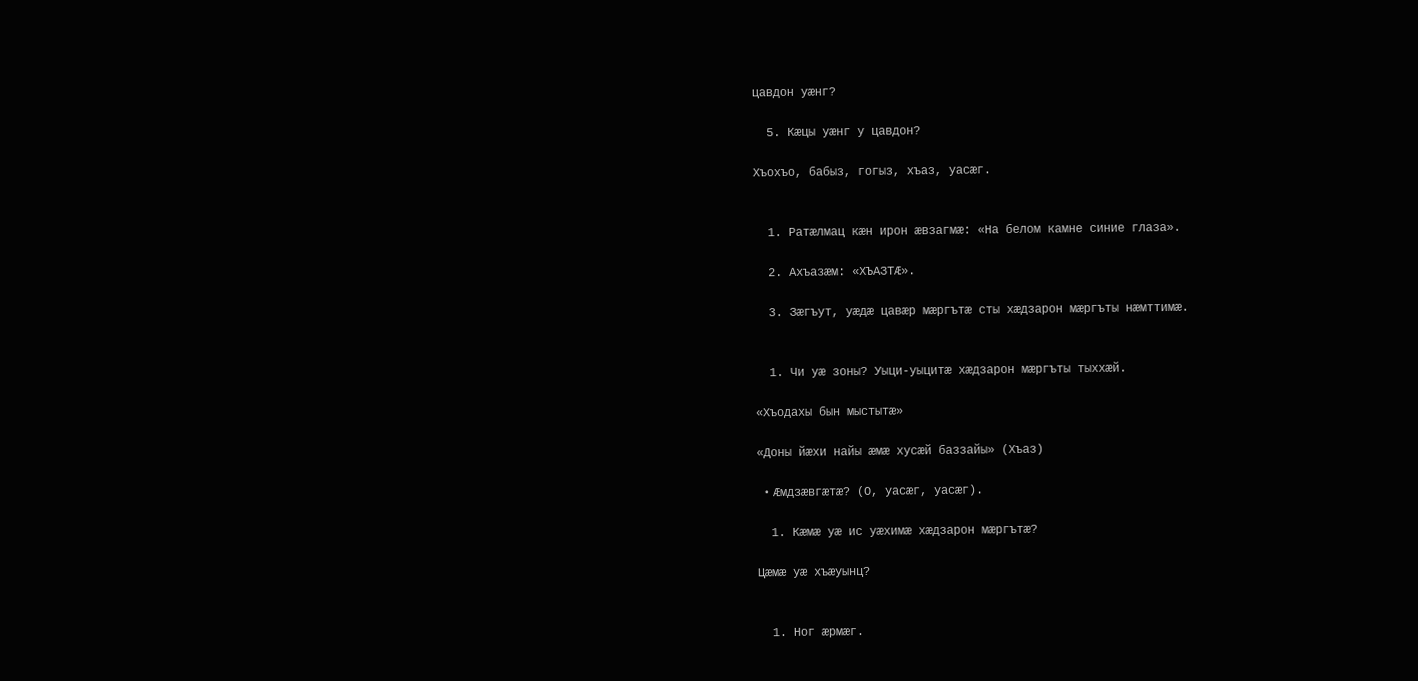цавдон уæнг?

  5. Кæцы уæнг у цавдон?

Хъохъо, бабыз, гогыз, хъаз, уасæг.


  1. Ратæлмац кæн ирон æвзагмæ: «На белом камне синие глаза».

  2. Ахъазæм: «ХЪАЗТÆ».

  3. Зæгъут, уæдæ цавæр мæргътæ сты хæдзарон мæргъты нæмттимæ.


  1. Чи уæ зоны? Уыци-уыцитæ хæдзарон мæргъты тыххæй.

«Хъодахы бын мыстытæ»

«Доны йæхи найы æмæ хусæй баззайы» (Хъаз)

  • Æмдзæвгæтæ? (О, уасæг, уасæг).

  1. Кæмæ уæ ис уæхимæ хæдзарон мæргътæ?

Цæмæ уæ хъæуынц?


  1. Ног æрмæг.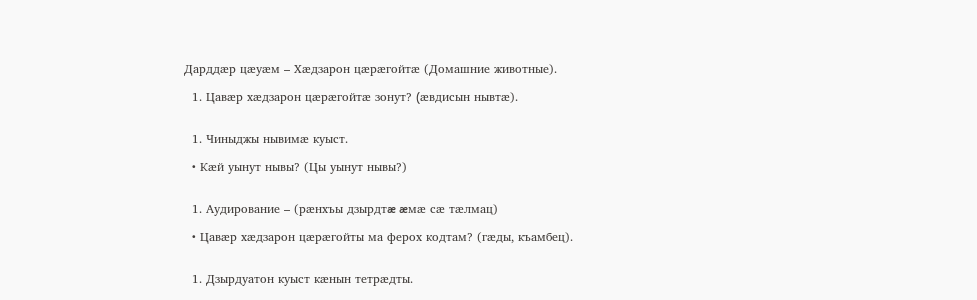Дарддæр цæуæм – Хæдзарон цæрæгойтæ (Домашние животные).

  1. Цавæр хæдзарон цæрæгойтæ зонут? (æвдисын нывтæ).


  1. Чиныджы нывимæ куыст.

  • Кæй уынут нывы? (Цы уынут нывы?)


  1. Аудирование – (рæнхъы дзырдтæ æмæ сæ тæлмац)

  • Цавæр хæдзарон цæрæгойты ма ферох кодтам? (гæды, къамбец).


  1. Дзырдуатон куыст кæнын тетрæдты.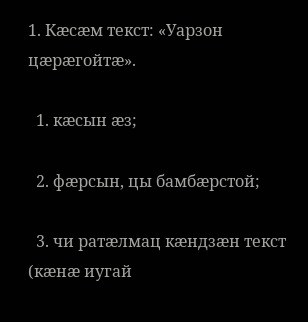1. Кæсæм текст: «Уарзон цæрæгойтæ».

  1. кæсын æз;

  2. фæрсын, цы бамбæрстой;

  3. чи ратæлмац кæндзæн текст (кæнæ иугай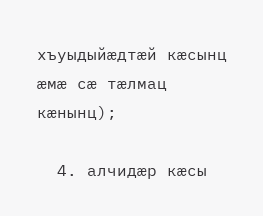хъуыдыйæдтæй кæсынц æмæ сæ тæлмац кæнынц);

  4. алчидæр кæсы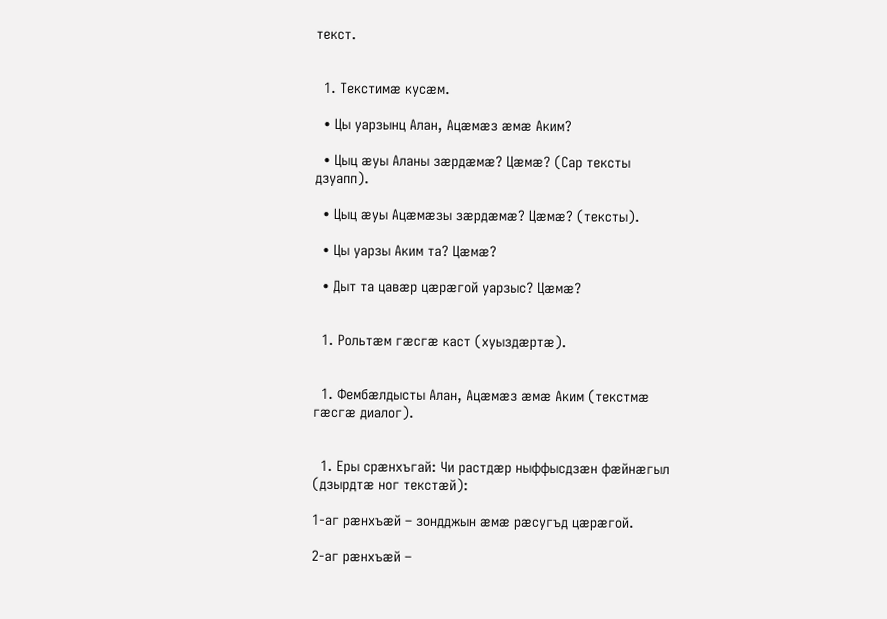текст.


  1. Текстимæ кусæм.

  • Цы уарзынц Алан, Ацæмæз æмæ Аким?

  • Цыц æуы Аланы зæрдæмæ? Цæмæ? (Сар тексты дзуапп).

  • Цыц æуы Ацæмæзы зæрдæмæ? Цæмæ? (тексты).

  • Цы уарзы Аким та? Цæмæ?

  • Дыт та цавæр цæрæгой уарзыс? Цæмæ?


  1. Рольтæм гæсгæ каст (хуыздæртæ).


  1. Фембæлдысты Алан, Ацæмæз æмæ Аким (текстмæ гæсгæ диалог).


  1. Еры срæнхъгай: Чи растдæр ныффысдзæн фæйнæгыл (дзырдтæ ног текстæй):

1-аг рæнхъæй – зондджын æмæ рæсугъд цæрæгой.

2-аг рæнхъæй –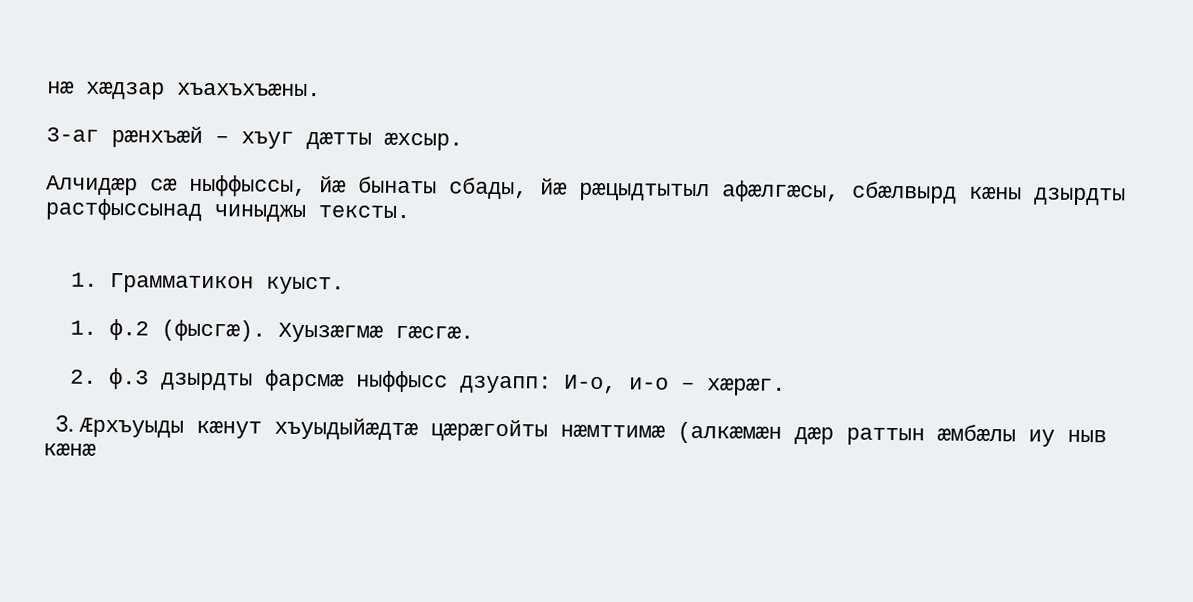нæ хæдзар хъахъхъæны.

3-аг рæнхъæй – хъуг дæтты æхсыр.

Алчидæр сæ ныффыссы, йæ бынаты сбады, йæ рæцыдтытыл афæлгæсы, сбæлвырд кæны дзырдты растфыссынад чиныджы тексты.


  1. Грамматикон куыст.

  1. ф.2 (фысгæ). Хуызæгмæ гæсгæ.

  2. ф.3 дзырдты фарсмæ ныффысс дзуапп: И-о, и-о – хæрæг.

  3. Æрхъуыды кæнут хъуыдыйæдтæ цæрæгойты нæмттимæ (алкæмæн дæр раттын æмбæлы иу ныв кæнæ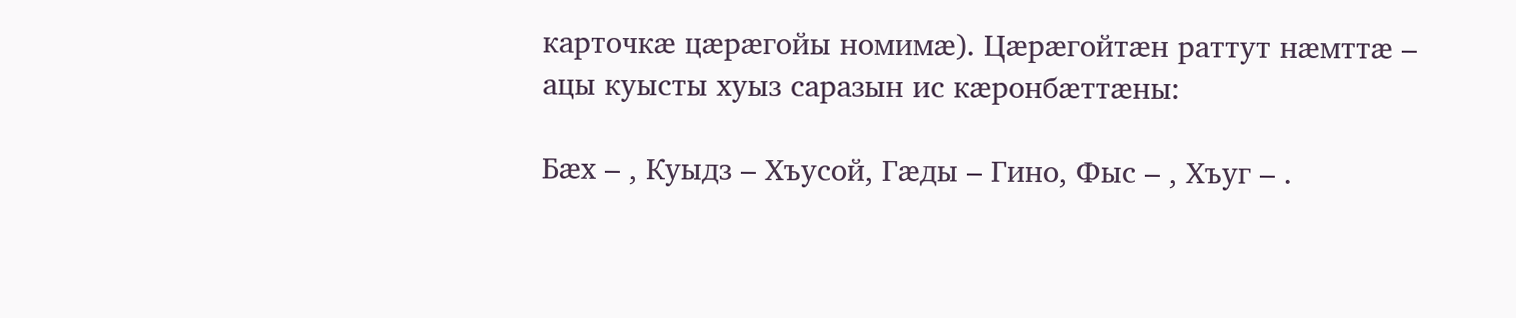карточкæ цæрæгойы номимæ). Цæрæгойтæн раттут нæмттæ – ацы куысты хуыз саразын ис кæронбæттæны:

Бæх – , Куыдз – Хъусой, Гæды – Гино, Фыс – , Хъуг – .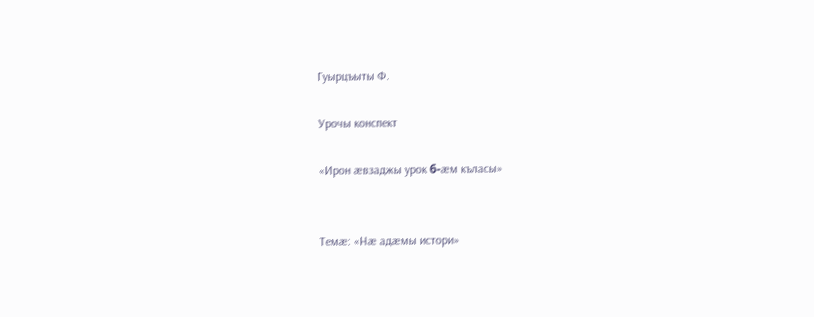Гуырцъыты Ф.

Урочы конспект

«Ирон æвзаджы урок 6-æм къласы»


Темæ: «Нæ адæмы истори»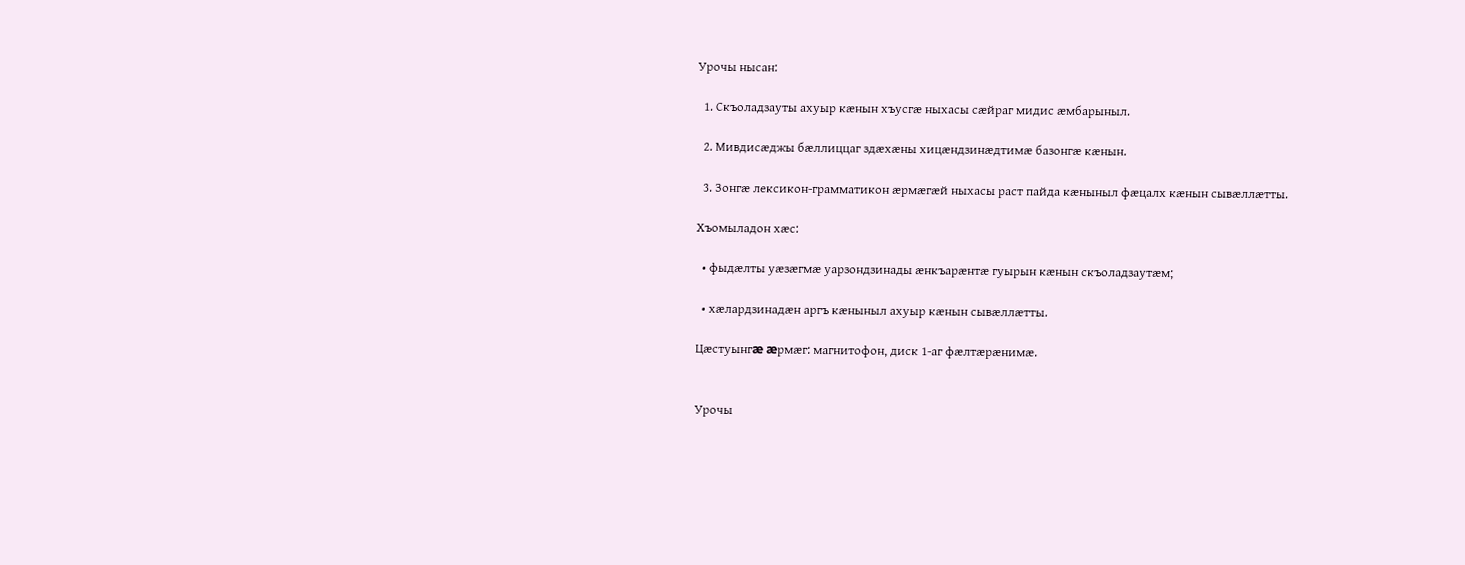Урочы нысан:

  1. Скъоладзауты ахуыр кæнын хъусгæ ныхасы сæйраг мидис æмбарыныл.

  2. Мивдисæджы бæллиццаг здæхæны хицæндзинæдтимæ базонгæ кæнын.

  3. Зонгæ лексикон-грамматикон æрмæгæй ныхасы раст пайда кæныныл фæцалх кæнын сывæллæтты.

Хъомыладон хæс:

  • фыдæлты уæзæгмæ уарзондзинады æнкъарæнтæ гуырын кæнын скъоладзаутæм;

  • хæлардзинадæн аргъ кæныныл ахуыр кæнын сывæллæтты.

Цæстуынгæ æрмæг: магнитофон, диск 1-аг фæлтæрæнимæ.


Урочы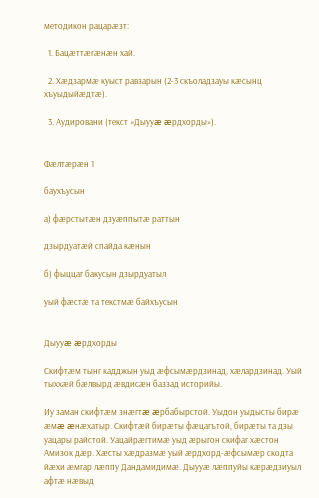методикон рацарæзт:

  1. Бацæттæгæнæн хай.

  2. Хæдзармæ куыст равзарын (2-3 скъоладзауы кæсынц хъуыдыйæдтæ).

  3. Аудировани (текст «Дыууæ æрдхорды»).


Фæлтæрæн 1

баухъусын

а) фæрстытæн дзуæппытæ раттын

дзырдуатæй спайда кæнын

б) фыццаг бакусын дзырдуатыл

уый фæстæ та текстмæ байхъусын


Дыууæ æрдхорды

Скифтæм тынг кадджын уыд æфсымæрдзинад, хæлардзинад. Уый тыххæй бæлвырд æвдисæн баззад историйы.

Иу заман скифтæм знæгтæ æрбабырстой. Уыдон уыдысты бирæ æмæ æнæхатыр. Скифтæй бирæты фæцагътой, бирæты та дзы уацары райстой. Уацайрæгтимæ уыд æрыгон скифаг хæстон Амизок дæр. Хæсты хæдразмæ уый æрдхорд-æфсымæр скодта йæхи æмгар лæппу Дандамидимæ. Дыууæ лæппуйы кæрæдзиуыл афтæ нæвыд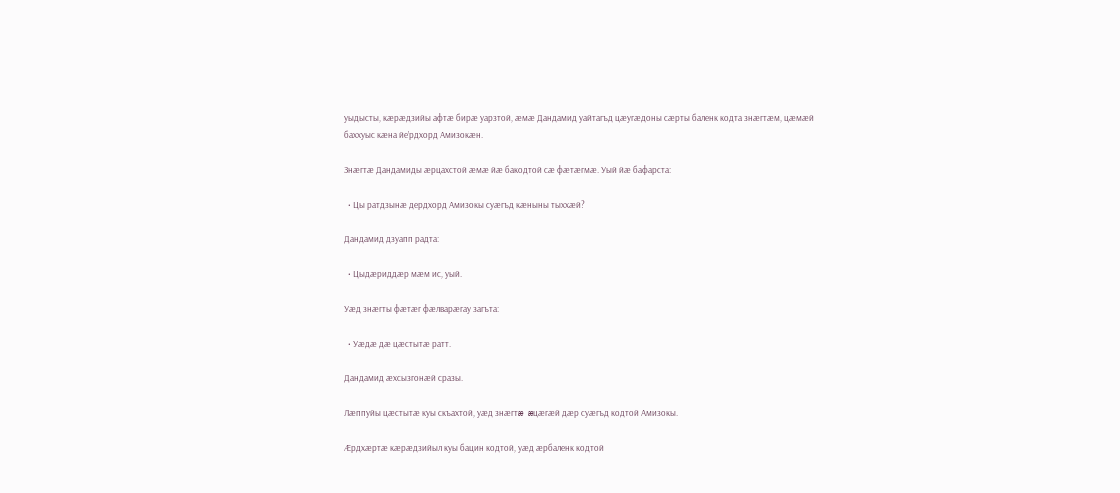уыдысты, кæрæдзийы афтæ бирæ уарзтой, æмæ Дандамид уайтагъд цæугæдоны сæрты баленк кодта знæгтæм, цæмæй баххуыс кæна йе’рдхорд Амизокæн.

Знæгтæ Дандамиды æрцахстой æмæ йæ бакодтой сæ фæтæгмæ. Уый йæ бафарста:

  • Цы ратдзынæ дердхорд Амизокы суæгъд кæныны тыххæй?

Дандамид дзуапп радта:

  • Цыдæриддæр мæм ис, уый.

Уæд знæгты фæтæг фæлварæгау загъта:

  • Уæдæ дæ цæстытæ ратт.

Дандамид æхсызгонæй сразы.

Лæппуйы цæстытæ куы скъахтой, уæд знæгтæ æцæгæй дæр суæгъд кодтой Амизокы.

Æрдхæртæ кæрæдзийыл куы бацин кодтой, уæд æрбаленк кодтой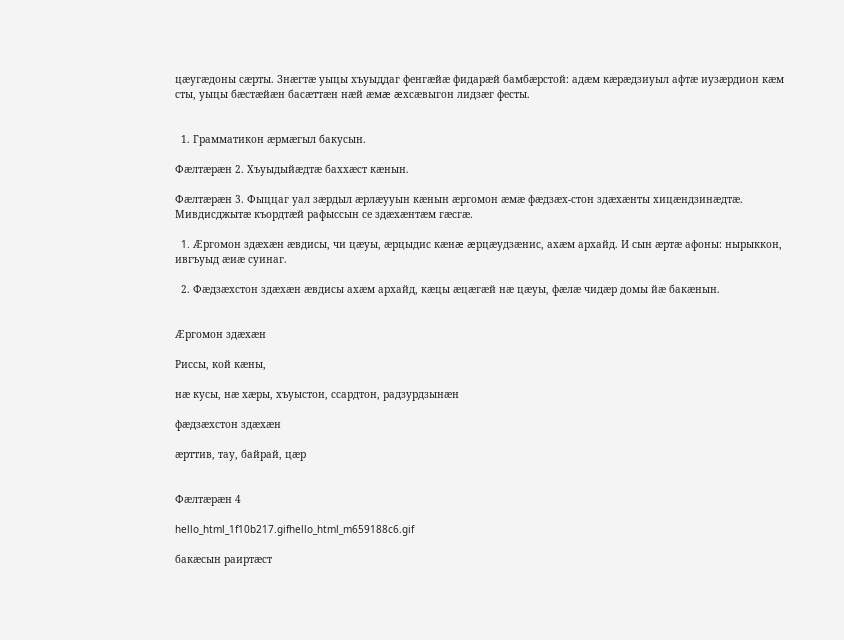цæугæдоны сæрты. Знæгтæ уыцы хъуыддаг фенгæйæ фидарæй бамбæрстой: адæм кæрæдзиуыл афтæ иузæрдион кæм сты, уыцы бæстæйæн басæттæн нæй æмæ æхсæвыгон лидзæг фесты.


  1. Грамматикон æрмæгыл бакусын.

Фæлтæрæн 2. Хъуыдыйæдтæ баххæст кæнын.

Фæлтæрæн 3. Фыццаг уал зæрдыл æрлæууын кæнын æргомон æмæ фæдзæх-стон здæхæнты хицæндзинæдтæ. Мивдисджытæ къордтæй рафыссын се здæхæнтæм гæсгæ.

  1. Æргомон здæхæн æвдисы, чи цæуы, æрцыдис кæнæ æрцæудзæнис, ахæм архайд. И сын æртæ афоны: нырыккон, ивгъуыд æиæ суинаг.

  2. Фæдзæхстон здæхæн æвдисы ахæм архайд, кæцы æцæгæй нæ цæуы, фæлæ чидæр домы йæ бакæнын.


Æргомон здæхæн

Риссы, кой кæны,

нæ кусы, нæ хæры, хъуыстон, ссардтон, радзурдзынæн

фæдзæхстон здæхæн

æрттив, тау, байрай, цæр


Фæлтæрæн 4

hello_html_1f10b217.gifhello_html_m659188c6.gif

бакæсын раиртæст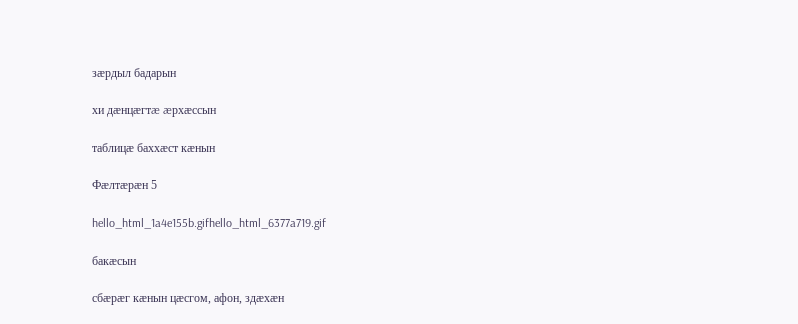зæрдыл бадарын

хи дæнцæгтæ æрхæссын

таблицæ баххæст кæнын

Фæлтæрæн 5

hello_html_1a4e155b.gifhello_html_6377a719.gif

бакæсын

сбæрæг кæнын цæсгом, афон, здæхæн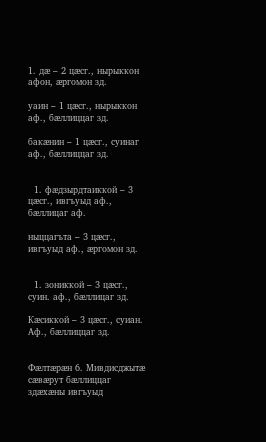1. дæ – 2 цæсг., нырыккон афон, æргомон зд.

уаин – 1 цæсг., нырыккон аф., бæллиццаг зд.

бакæнин – 1 цæсг., суинаг аф., бæллиццаг зд.


  1. фæдзырдтаиккой – 3 цæсг., ивгъуыд аф., бæллицаг аф.

ныццагъта – 3 цæсг., ивгъуыд аф., æргомон зд.


  1. зониккой – 3 цæсг., суин. аф., бæллицаг зд.

Кæсиккой – 3 цæсг., суиан. Аф., бæллиццаг зд.


Фæлтæрæн 6. Мивдисджытæ сæвæрут бæллиццаг здæхæны ивгъуыд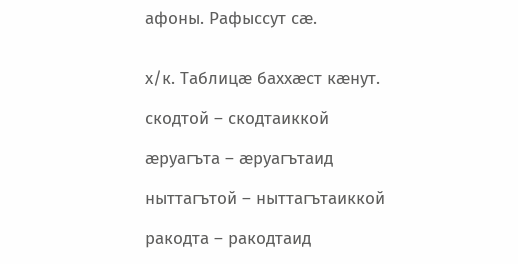афоны. Рафыссут сæ.


х/к. Таблицæ баххæст кæнут.

скодтой – скодтаиккой

æруагъта – æруагътаид

ныттагътой – ныттагътаиккой

ракодта – ракодтаид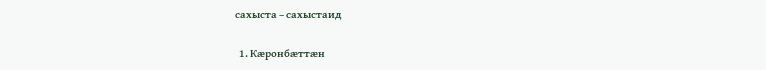сахыста – сахыстаид


  1. Кæронбæттæн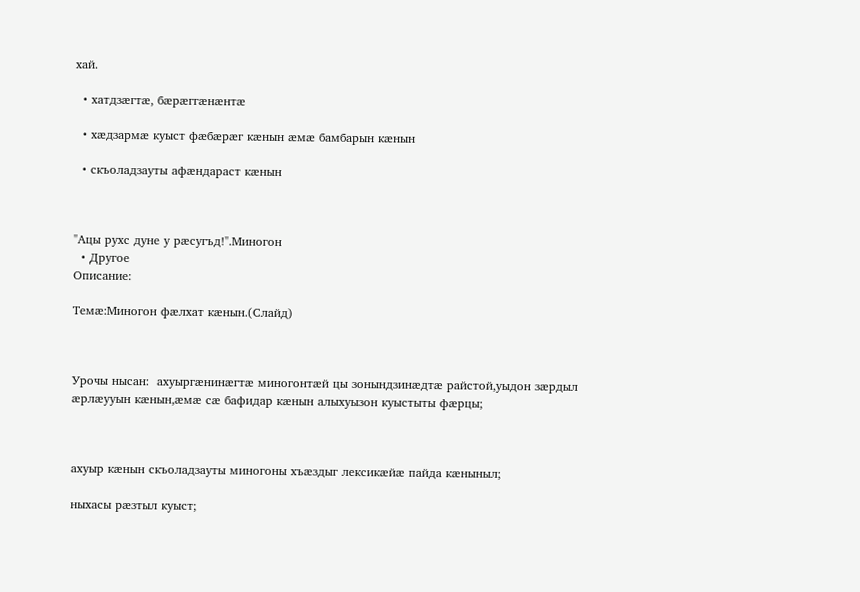хай.

  • хатдзæгтæ, бæрæггæнæнтæ

  • хæдзармæ куыст фæбæрæг кæнын æмæ бамбарын кæнын

  • скъоладзауты афæндараст кæнын



"Ацы рухс дуне у рæсугъд!".Миногон
  • Другое
Описание:

Темæ:Миногон фæлхат кæнын.(Слайд)



Урочы нысан:  ахуыргæнинæгтæ миногонтæй цы зонындзинæдтæ райстой,уыдон зæрдыл æрлæууын кæнын,æмæ сæ бафидар кæнын алыхуызон куыстыты фæрцы;



ахуыр кæнын скъоладзауты миногоны хъæздыг лексикæйæ пайда кæныныл;

ныхасы рæзтыл куыст;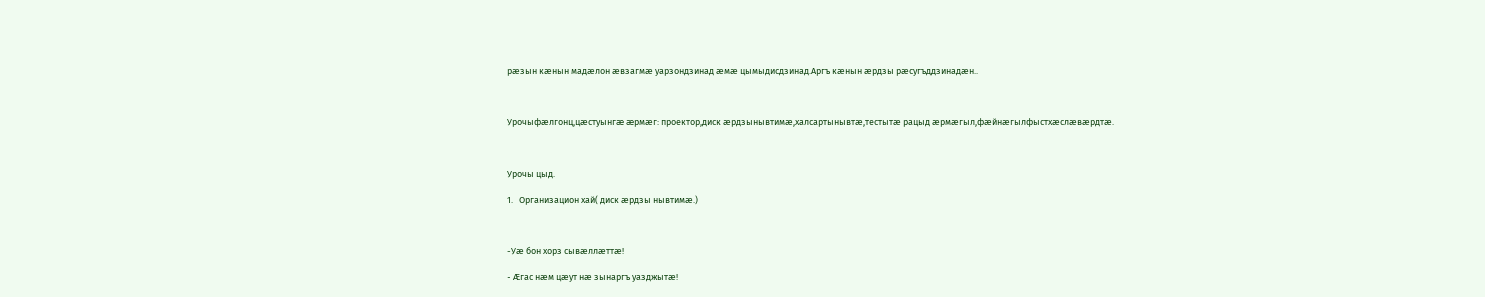рæзын кæнын мадæлон æвзагмæ уарзондзинад æмæ цымыдисдзинад.Аргъ кæнын æрдзы рæсугъддзинадæн..



Урочыфæлгонц,цæстуынгæ æрмæг: проектор,диск æрдзынывтимæ,халсартынывтæ,тестытæ рацыд æрмæгыл,фæйнæгылфыстхæслæвæрдтæ.



Урочы цыд.

1.   Организацион хай( диск æрдзы нывтимæ.)



-Уæ бон хорз сывæллæттæ!

- Æгас нæм цæут нæ зынаргъ уазджытæ!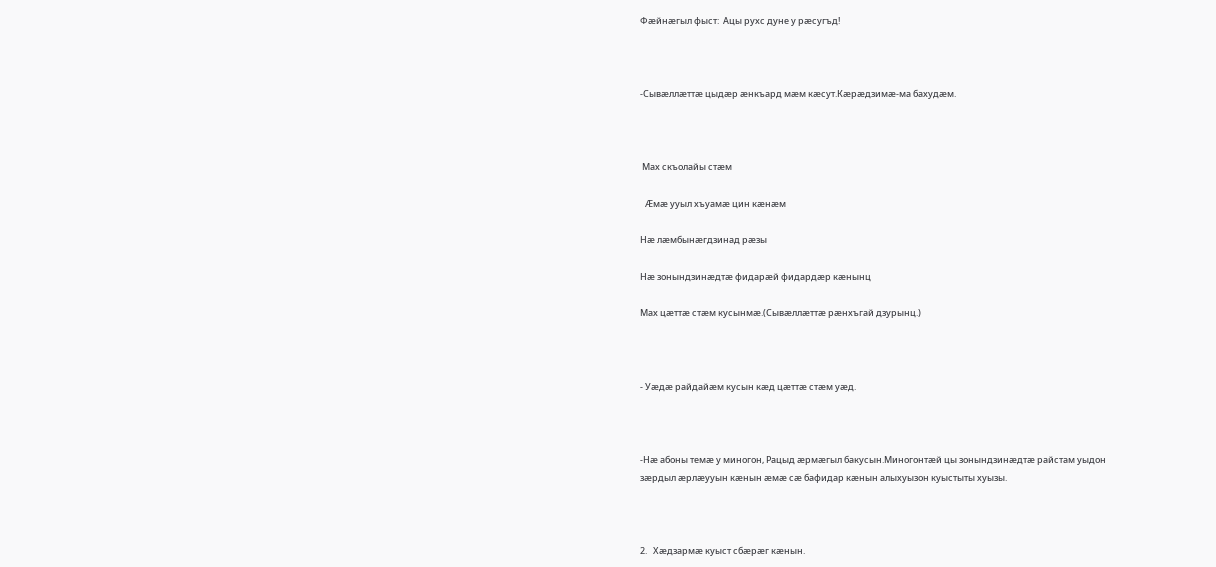Фæйнæгыл фыст:  Ацы рухс дуне у рæсугъд!



-Сывæллæттæ цыдæр æнкъард мæм кæсут.Кæрæдзимæ-ма бахудæм.



 Мах скъолайы стæм

 Æмæ ууыл хъуамæ цин кæнæм

Нæ лæмбынæгдзинад рæзы

Нæ зонындзинæдтæ фидарæй фидардæр кæнынц

Мах цæттæ стæм кусынмæ.(Сывæллæттæ рæнхъгай дзурынц.)



- Уæдæ райдайæм кусын кæд цæттæ стæм уæд.



-Нæ абоны темæ у миногон, Рацыд æрмæгыл бакусын.Миногонтæй цы зонындзинæдтæ райстам уыдон зæрдыл æрлæууын кæнын æмæ сæ бафидар кæнын алыхуызон куыстыты хуызы.



2.   Хæдзармæ куыст сбæрæг кæнын.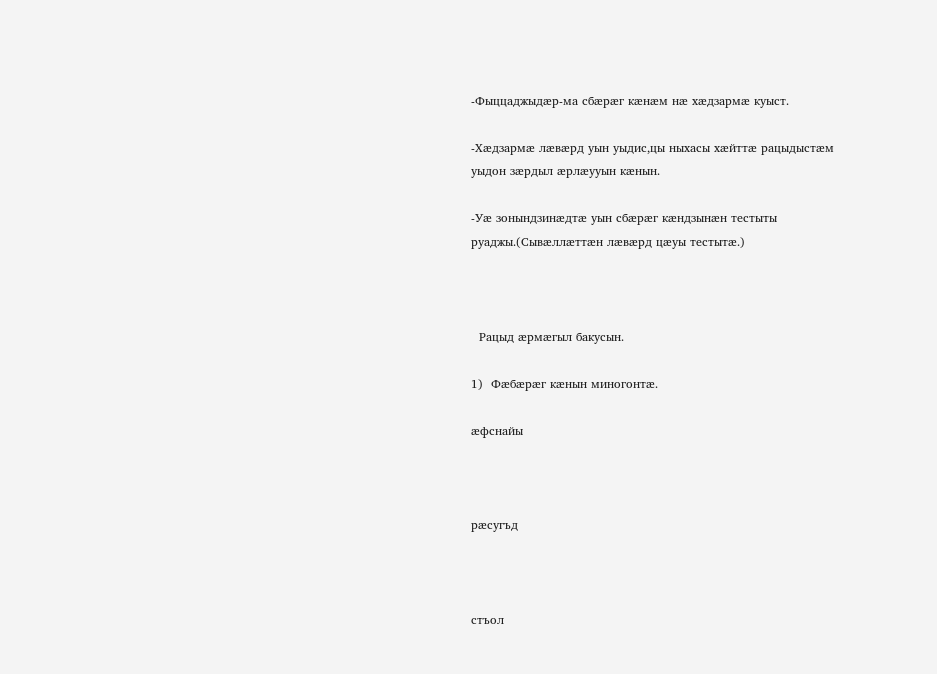-Фыццаджыдæр-ма сбæрæг кæнæм нæ хæдзармæ куыст.

-Хæдзармæ лæвæрд уын уыдис,цы ныхасы хæйттæ рацыдыстæм уыдон зæрдыл æрлæууын кæнын.

-Уæ зонындзинæдтæ уын сбæрæг кæндзынæн тестыты руаджы.(Сывæллæттæн лæвæрд цæуы тестытæ.)



  Рацыд æрмæгыл бакусын.

1)  Фæбæрæг кæнын миногонтæ.

æфснайы



рæсугъд



стъол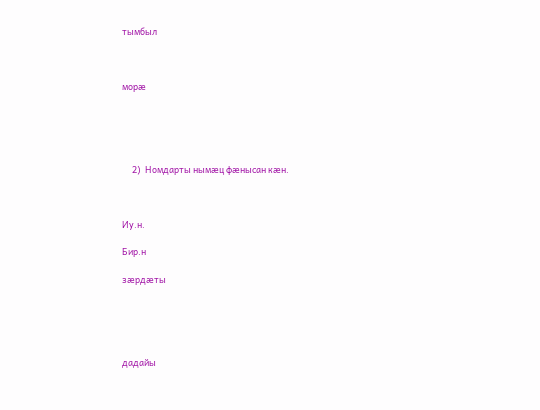тымбыл



морæ





     2)  Номдарты нымæц фæнысан кæн.



Иу.н.

Бир.н

зæрдæты





дадайы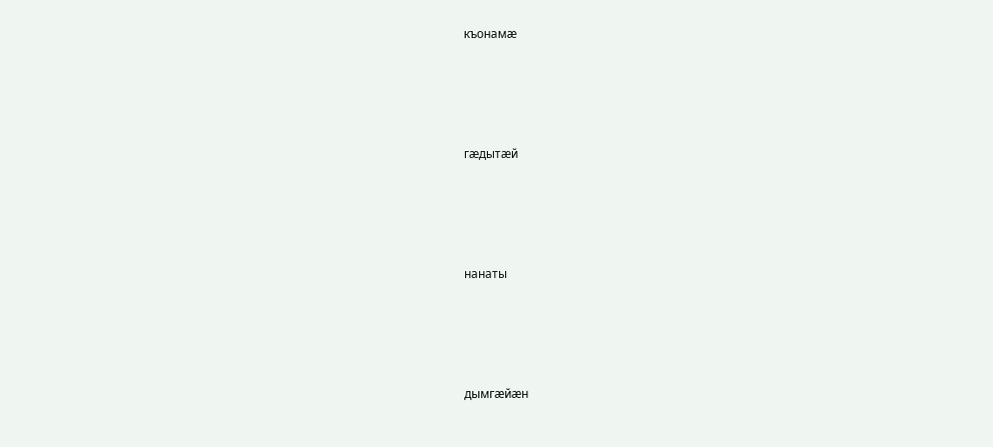къонамæ





гæдытæй





нанаты





дымгæйæн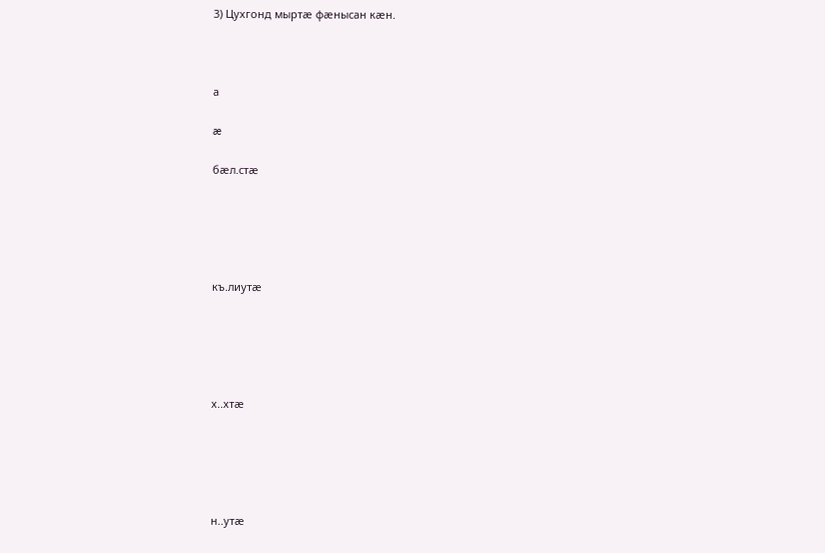3) Цухгонд мыртæ фæнысан кæн.



а

æ

бæл.стæ





къ.лиутæ





х..хтæ





н..утæ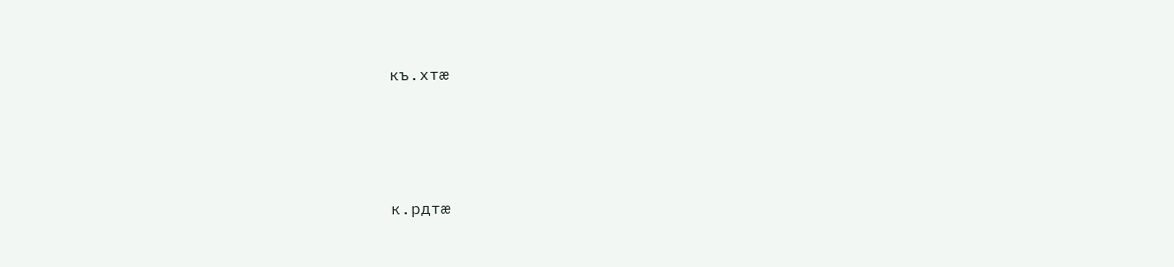къ.хтæ





к.рдтæ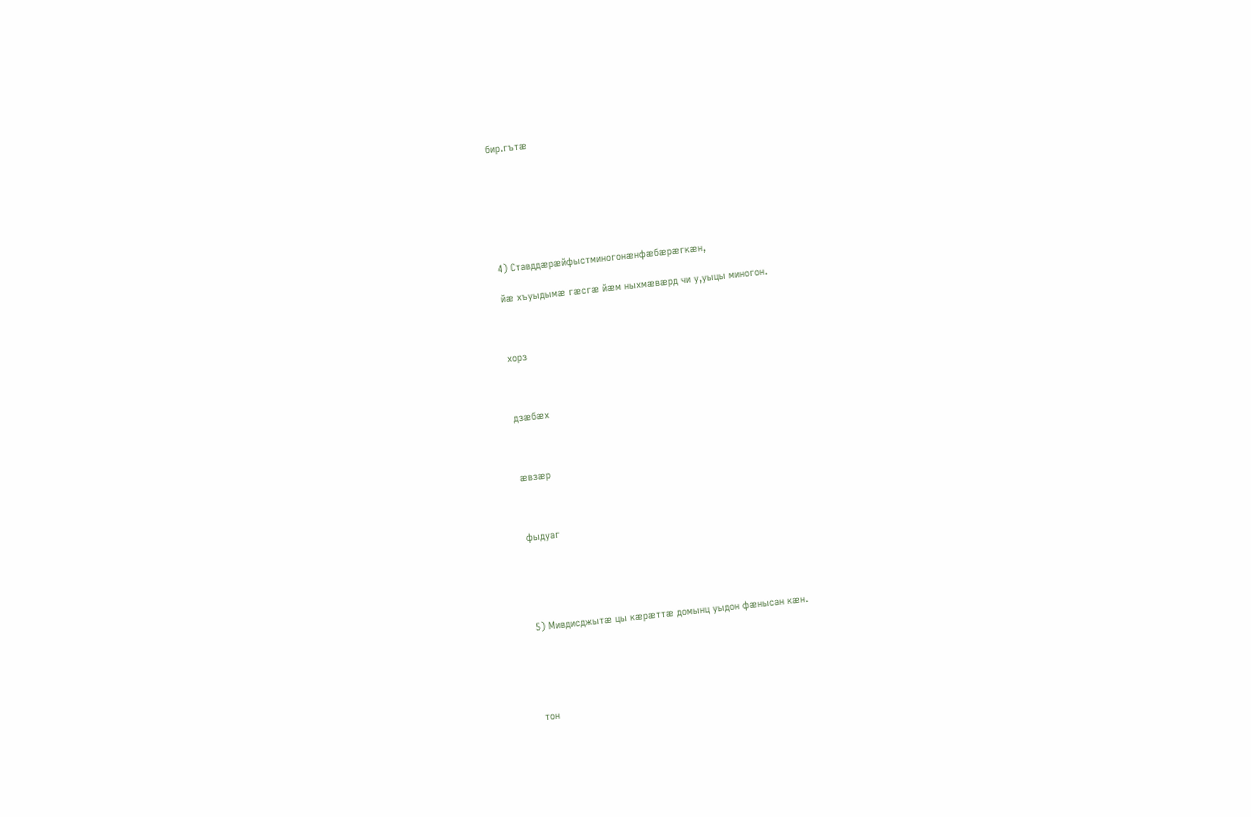бир.гътæ







4) Ставддæрæйфыстминогонæнфæбæрæгкæн,

йæ хъуыдымæ гæсгæ йæм ныхмæвæрд чи у,уыцы миногон.



хорз



дзæбæх



æвзæр



фыдуаг





5) Мивдисджытæ цы кæрæттæ домынц уыдон фæнысан кæн.





тон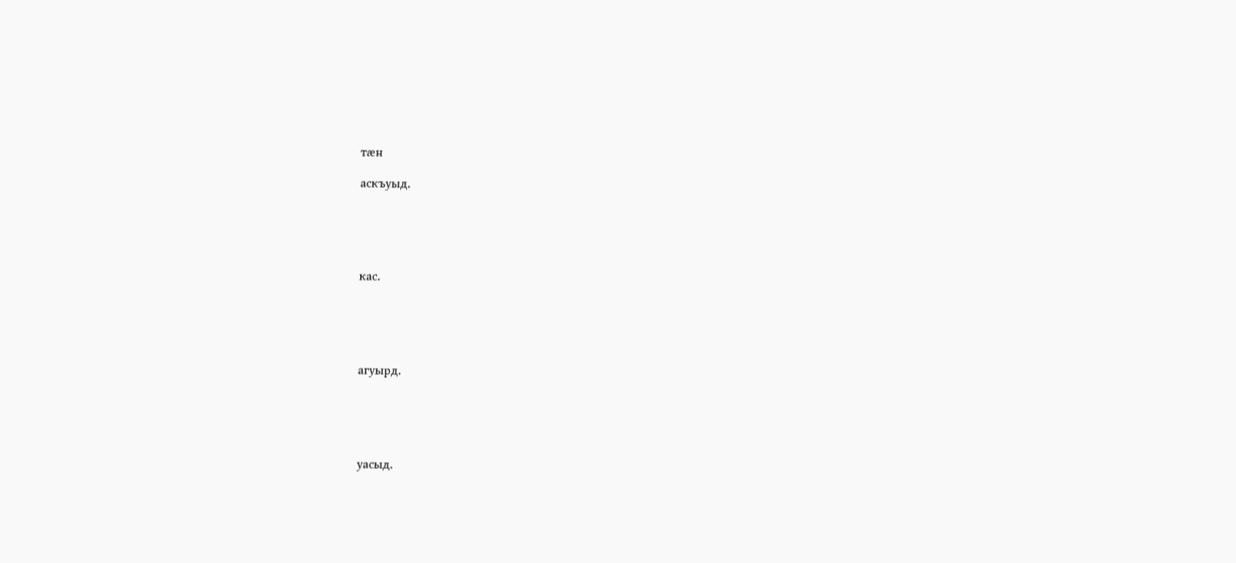тæн

аскъуыд.





кас.





агуырд.





уасыд.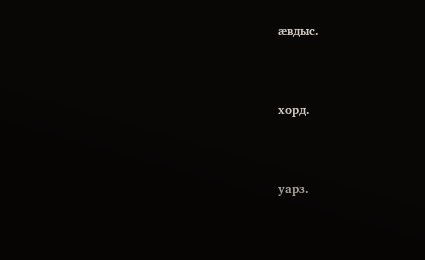æвдыс.





хорд.





уарз.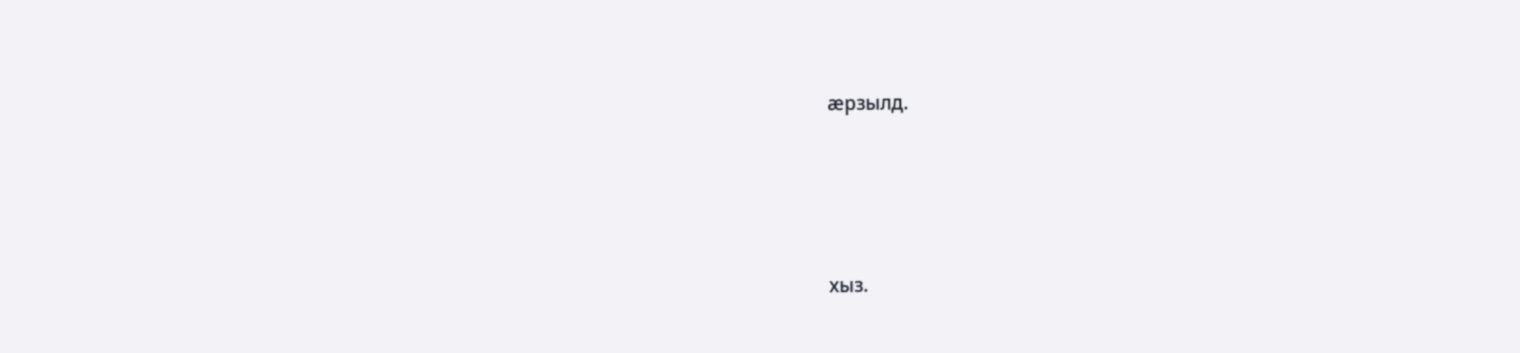æрзылд.





хыз.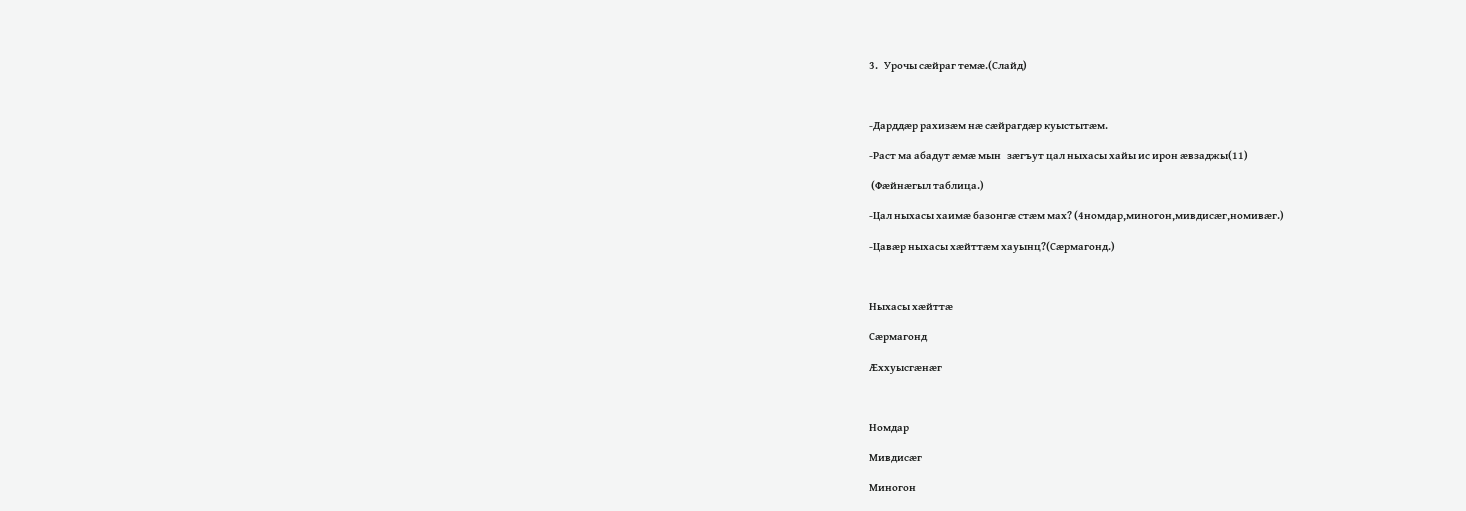3.   Урочы сæйраг темæ.(Слайд)



-Дарддæр рахизæм нæ сæйрагдæр куыстытæм.

-Раст ма абадут æмæ мын   зæгъут цал ныхасы хайы ис ирон æвзаджы(11)

 (Фæйнæгыл таблица.)

-Цал ныхасы хаимæ базонгæ стæм мах? (4номдар,миногон,мивдисæг,номивæг.)

-Цавæр ныхасы хæйттæм хауынц?(Сæрмагонд.)



Ныхасы хæйттæ

Сæрмагонд

Æххуысгæнæг



Номдар

Мивдисæг

Миногон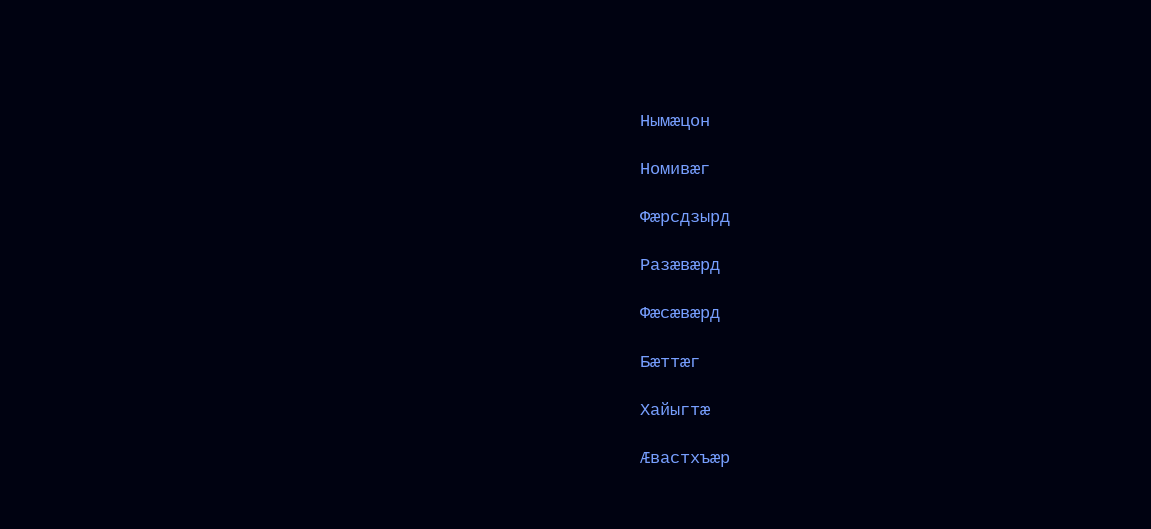Нымæцон

Номивæг

Фæрсдзырд

Разæвæрд

Фæсæвæрд

Бæттæг

Хайыгтæ

Æвастхъæр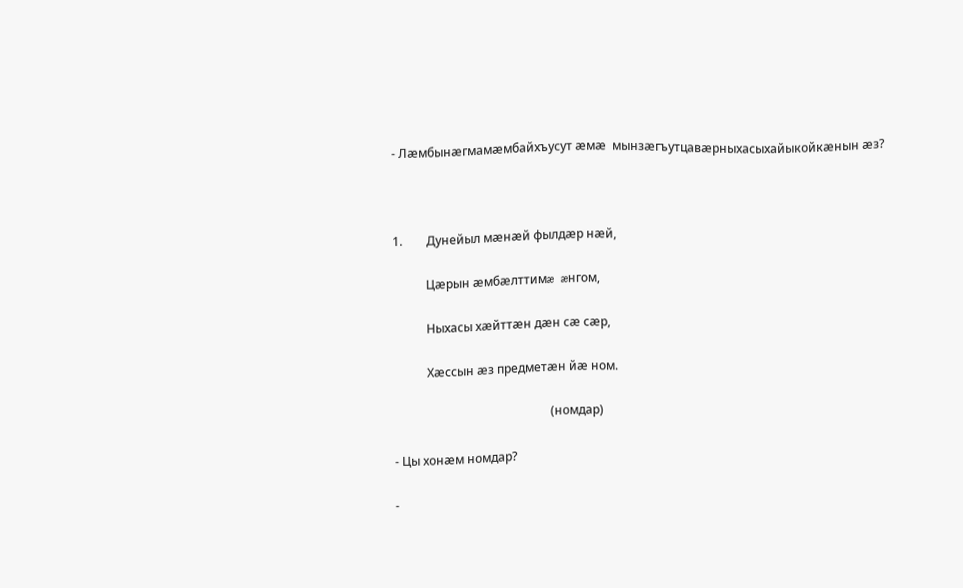- Лæмбынæгмамæмбайхъусут æмæ  мынзæгъутцавæрныхасыхайыкойкæнын æз?



1.        Дунейыл мæнæй фылдæр нæй,

           Цæрын æмбæлттимæ æнгом,

           Ныхасы хæйттæн дæн сæ сæр,

           Хæссын æз предметæн йæ ном.

                                                    (номдар)

- Цы хонæм номдар?

-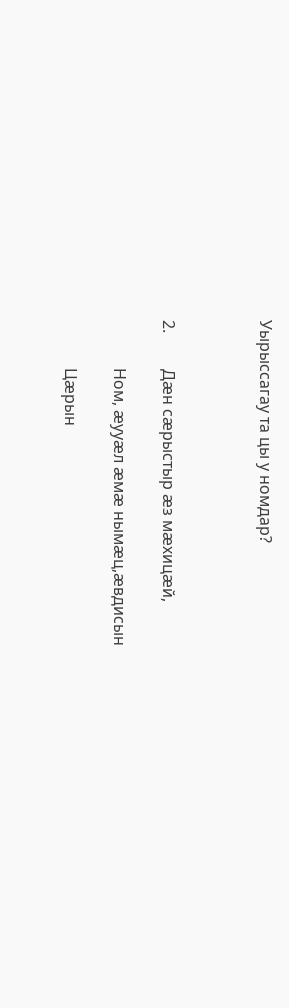Уырыссагау та цы у номдар?



2.         Дæн сæрыстыр æз мæхицæй,

            Ном, æууæл æмæ нымæц,æвдисын

            Цæрын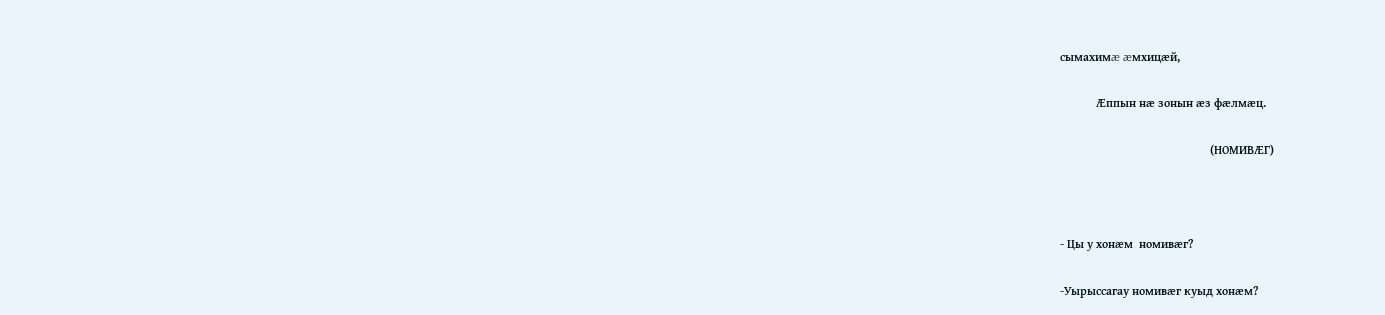сымахимæ æмхицæй,

            Æппын нæ зонын æз фæлмæц.

                                                  (НОМИВÆГ)



- Цы у хонæм  номивæг?

-Уырыссагау номивæг куыд хонæм?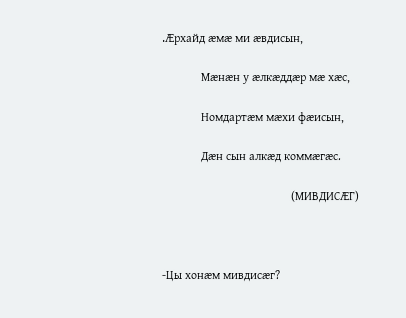.Æрхайд æмæ ми æвдисын,

             Мæнæн у æлкæддæр мæ хæс,

             Номдартæм мæхи фæисын,

             Дæн сын алкæд коммæгæс.

                                           (МИВДИСÆГ)



-Цы хонæм мивдисæг?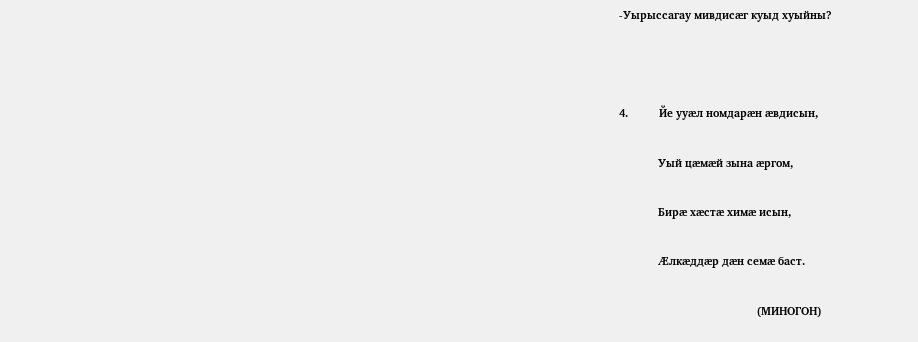-Уырыссагау мивдисæг куыд хуыйны?



4.          Йе ууæл номдарæн æвдисын,

             Уый цæмæй зына æргом,

             Бирæ хæстæ химæ исын,

             Æлкæддæр дæн семæ баст.

                                              (МИНОГОН)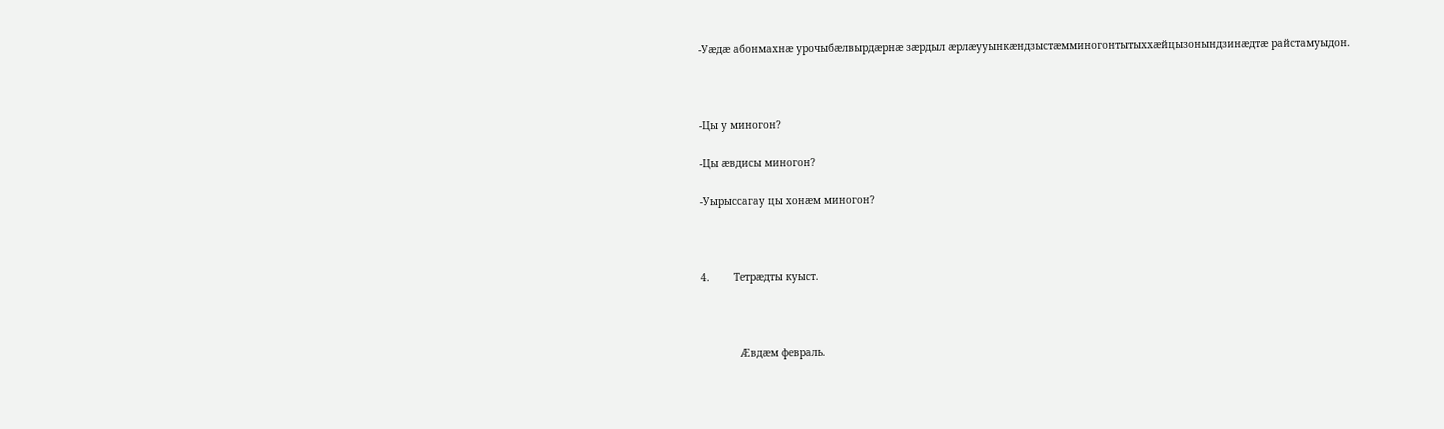-Уæдæ абонмахнæ урочыбæлвырдæрнæ зæрдыл æрлæууынкæндзыстæмминогонтытыххæйцызонындзинæдтæ райстамуыдон.



-Цы у миногон?

-Цы æвдисы миногон?

-Уырыссагау цы хонæм миногон?



4.        Тетрæдты куыст.



             Æвдæм февраль.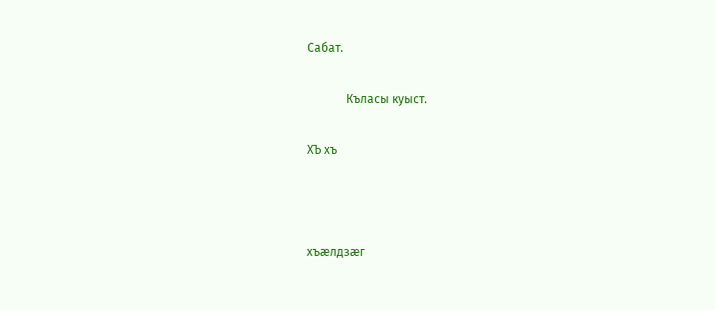Сабат.

             Къласы куыст.

ХЪ хъ



хъæлдзæг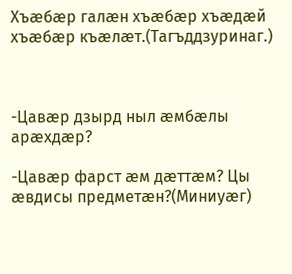Хъæбæр галæн хъæбæр хъæдæй хъæбæр къæлæт.(Тагъддзуринаг.)



-Цавæр дзырд ныл æмбæлы арæхдæр?

-Цавæр фарст æм дæттæм? Цы æвдисы предметæн?(Миниуæг)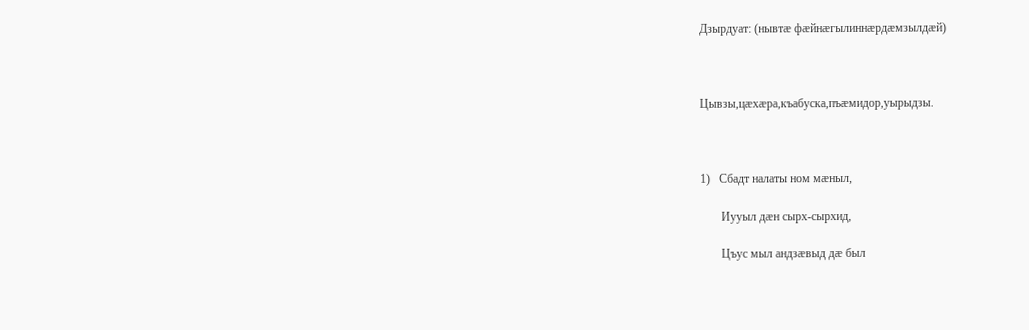Дзырдуат: (нывтæ фæйнæгылиннæрдæмзылдæй)



Цывзы,цæхæра,къабуска,пъæмидор,уырыдзы.



1)   Сбадт налаты ном мæныл,

       Иууыл дæн сырх-сырхид,

       Цъус мыл андзæвыд дæ был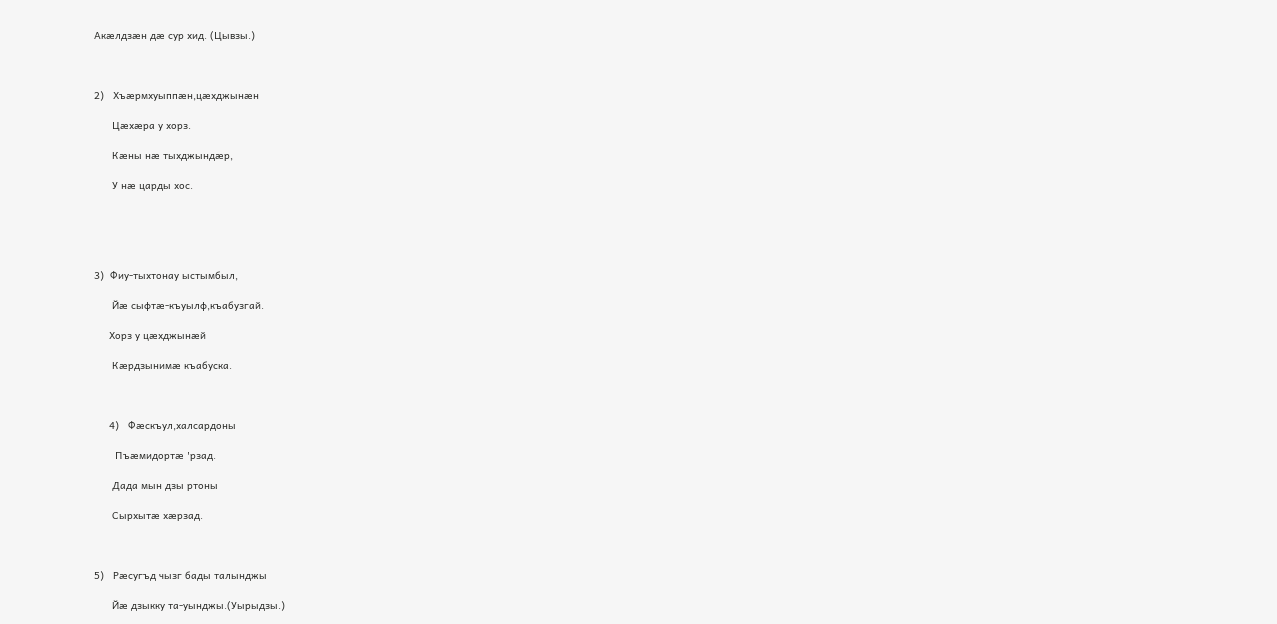Акæлдзæн дæ сур хид. (Цывзы.)



2)   Хъæрмхуыппæн,цæхджынæн

      Цæхæра у хорз.

      Кæны нæ тыхджындæр,

      У нæ царды хос.





3)  Фиу-тыхтонау ыстымбыл,

      Йæ сыфтæ-къуылф,къабузгай.

     Хорз у цæхджынæй

      Кæрдзынимæ къабуска.



     4)   Фæскъул,халсардоны

       Пъæмидортæ 'рзад.

      Дада мын дзы ртоны

      Сырхытæ хæрзад.



5)   Рæсугъд чызг бады талынджы

      Йæ дзыкку та-уынджы.(Уырыдзы.)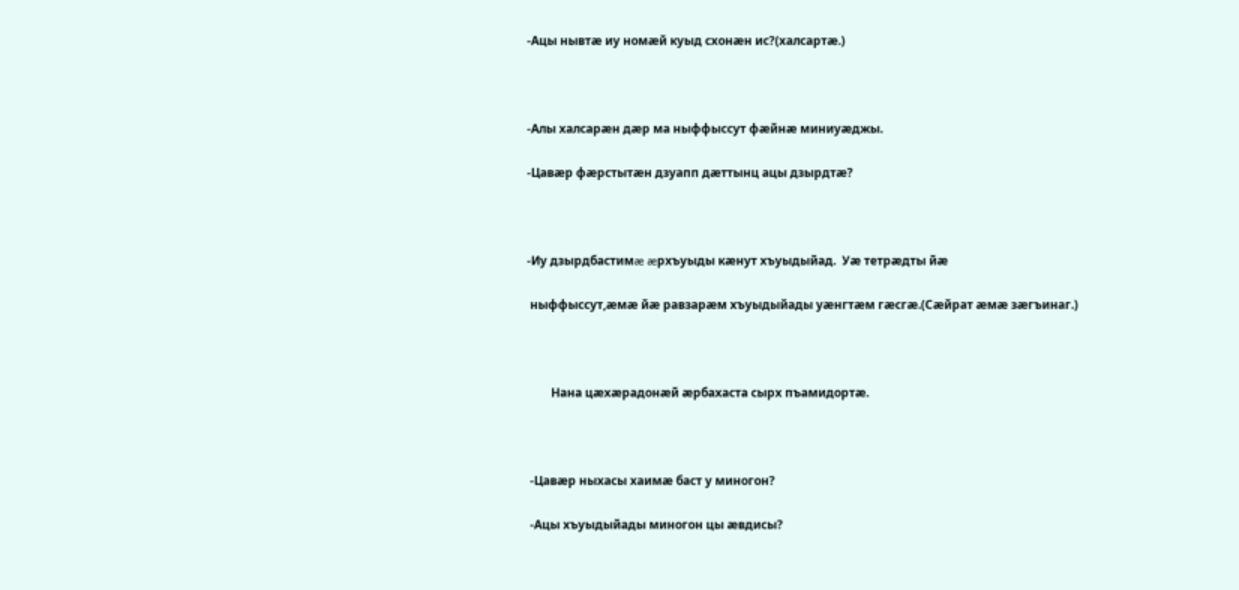-Ацы нывтæ иу номæй куыд схонæн ис?(халсартæ.)



-Алы халсарæн дæр ма ныффыссут фæйнæ миниуæджы.

-Цавæр фæрстытæн дзуапп дæттынц ацы дзырдтæ?



-Иу дзырдбастимæ æрхъуыды кæнут хъуыдыйад.  Уæ тетрæдты йæ

 ныффыссут,æмæ йæ равзарæм хъуыдыйады уæнгтæм гæсгæ.(Сæйрат æмæ зæгъинаг.)



        Нана цæхæрадонæй æрбахаста сырх пъамидортæ.



 -Цавæр ныхасы хаимæ баст у миногон?

 -Ацы хъуыдыйады миногон цы æвдисы?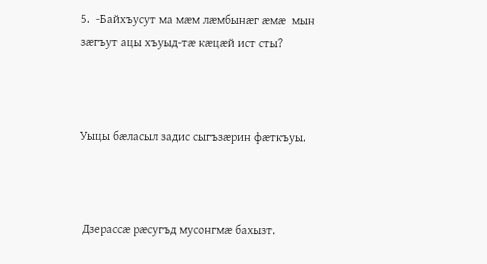5.  -Байхъусут ма мæм лæмбынæг æмæ  мын зæгъут ацы хъуыд-тæ кæцæй ист сты?



Уыцы бæласыл задис сыгъзæрин фæткъуы.



 Дзерассæ рæсугъд мусонгмæ бахызт.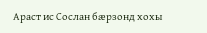Араст ис Сослан бæрзонд хохы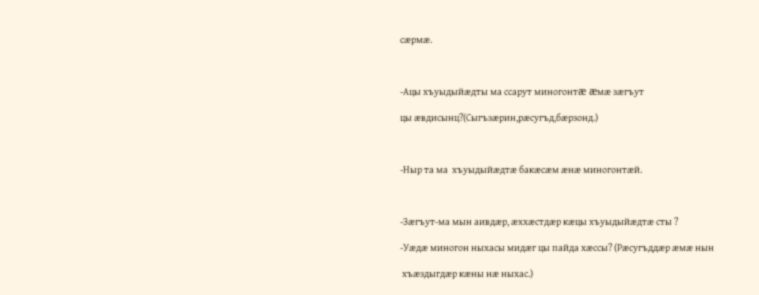сæрмæ.



-Ацы хъуыдыйæдты ма ссарут миногонтæ æмæ зæгъут

цы æвдисынц?(Сыгъзæрин,рæсугъд,бæрзонд.)



-Ныр та ма  хъуыдыйæдтæ бакæсæм æнæ миногонтæй.



-Зæгъут-ма мын аивдæр, æххæстдæр кæцы хъуыдыйæдтæ сты ?

-Уæдæ миногон ныхасы мидæг цы пайда хæссы? (Рæсугъддæр æмæ нын

 хъæздыгдæр кæны нæ ныхас.)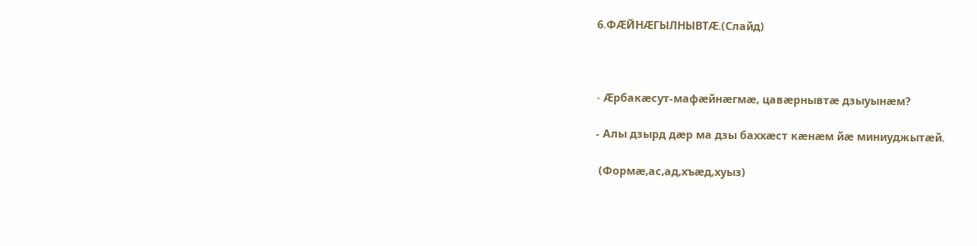6.ФÆЙНÆГЫЛНЫВТÆ.(Слайд)



- Æрбакæсут-мафæйнæгмæ, цавæрнывтæ дзыуынæм?

- Алы дзырд дæр ма дзы баххæст кæнæм йæ миниуджытæй.

 (Формæ,ас,ад,хъæд,хуыз)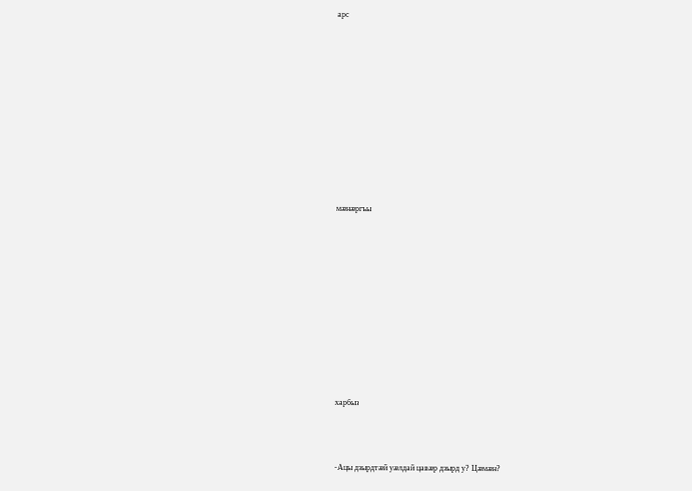арс

















мæнæргъы

















харбыз





-Ацы дзырдтæй уæлдай цавæр дзырд у? Цæмæн?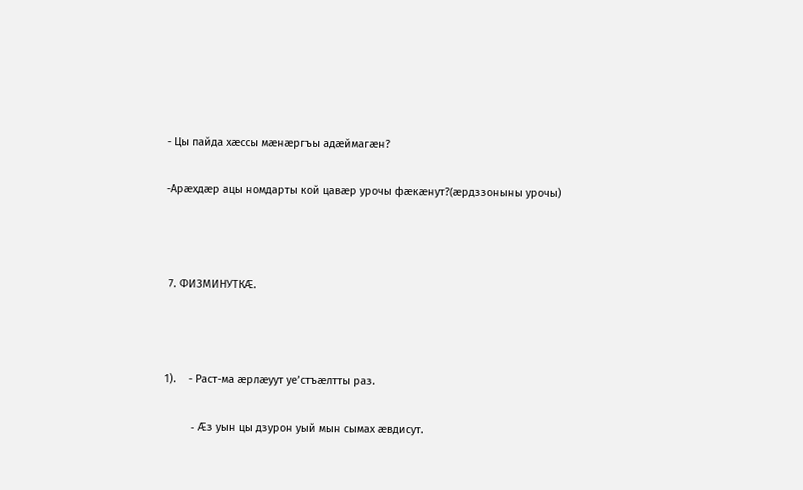- Цы пайда хæссы мæнæргъы адæймагæн?

-Арæхдæр ацы номдарты кой цавæр урочы фæкæнут?(æрдззоныны урочы)



 7. ФИЗМИНУТКÆ.



1).    - Раст-ма æрлæуут уе’стъæлтты раз.

         - Æз уын цы дзурон уый мын сымах æвдисут.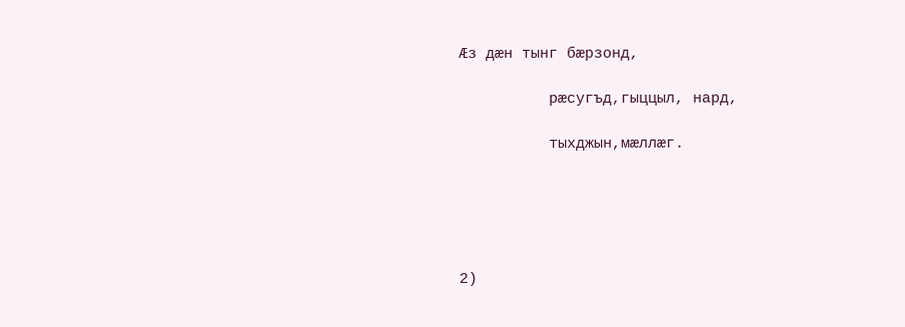Æз дæн тынг бæрзонд,

          рæсугъд,гыццыл, нард,

          тыхджын,мæллæг.





2)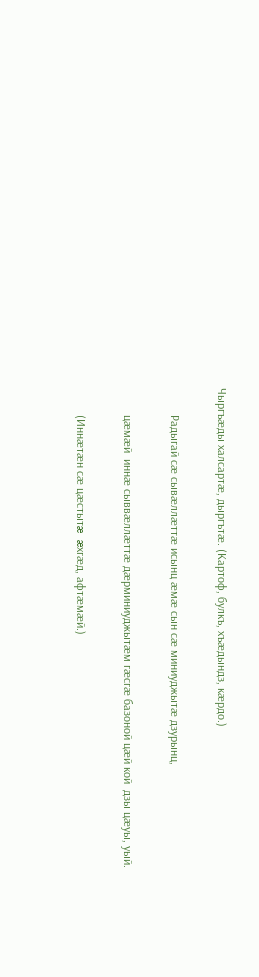Чыргъæды халсартæ, дыргътæ. (Картоф, булкъ, хъæдындз, кæрдо.)

         Радыгай сæ сывæллæттæ исынц æмæ сын сæ миниуджытæ дзурынц,

         цæмæй  иннæ сыввæллæттæ дæрминиуджытæм гæсгæ базоной цæй кой  дзы цæуы, уый.

         (Иннæтæн сæ цæстытæ æхгæд, афтæмæй.)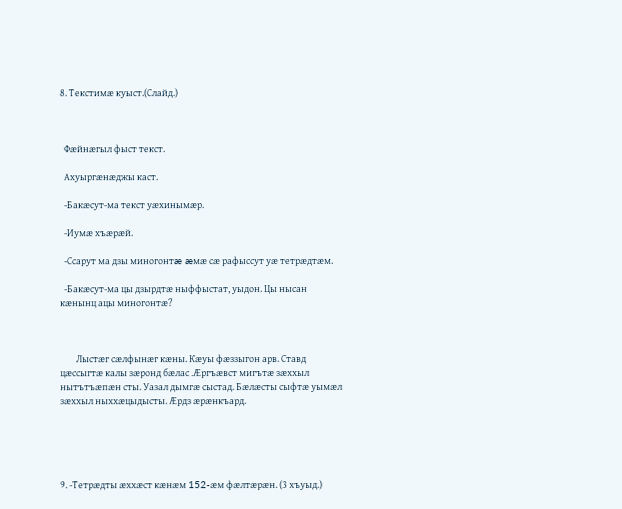8. Текстимæ куыст.(Слайд.)



  Фæйнæгыл фыст текст.

  Ахуыргæнæджы каст.

  -Бакæсут-ма текст уæхинымæр.

  -Иумæ хъæрæй.

  -Ссарут ма дзы миногонтæ æмæ сæ рафыссут уæ тетрæдтæм.

  -Бакæсут-ма цы дзырдтæ ныффыстат, уыдон. Цы нысан кæнынц ацы миногонтæ?



        Лыстæг сæлфынæг кæны. Кæуы фæззыгон арв. Ставд цæссыгтæ калы зæронд бæлас .Æргъæвст мигътæ зæххыл   нытътъæпæн сты. Уазал дымгæ сыстад. Бæлæсты сыфтæ уымæл зæххыл ныххæцыдысты. Æрдз æрæнкъард.





9. -Тетрæдты æххæст кæнæм 152-æм фæлтæрæн. (3 хъуыд.)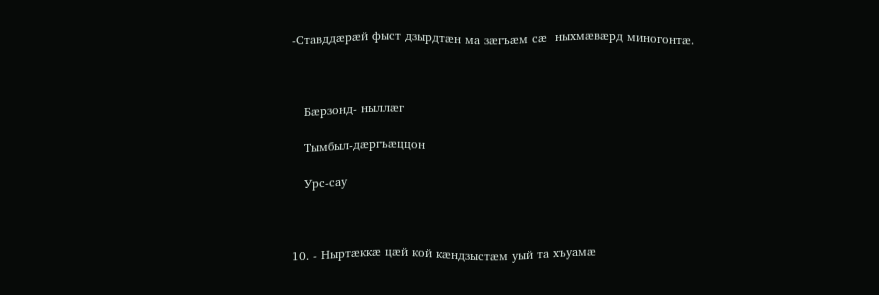-Ставддæрæй фыст дзырдтæн ма зæгъæм сæ  ныхмæвæрд миногонтæ.



   Бæрзонд- ныллæг

   Тымбыл-дæргъæццон

   Урс-сау



10. - Ныртæккæ цæй кой кæндзыстæм уый та хъуамæ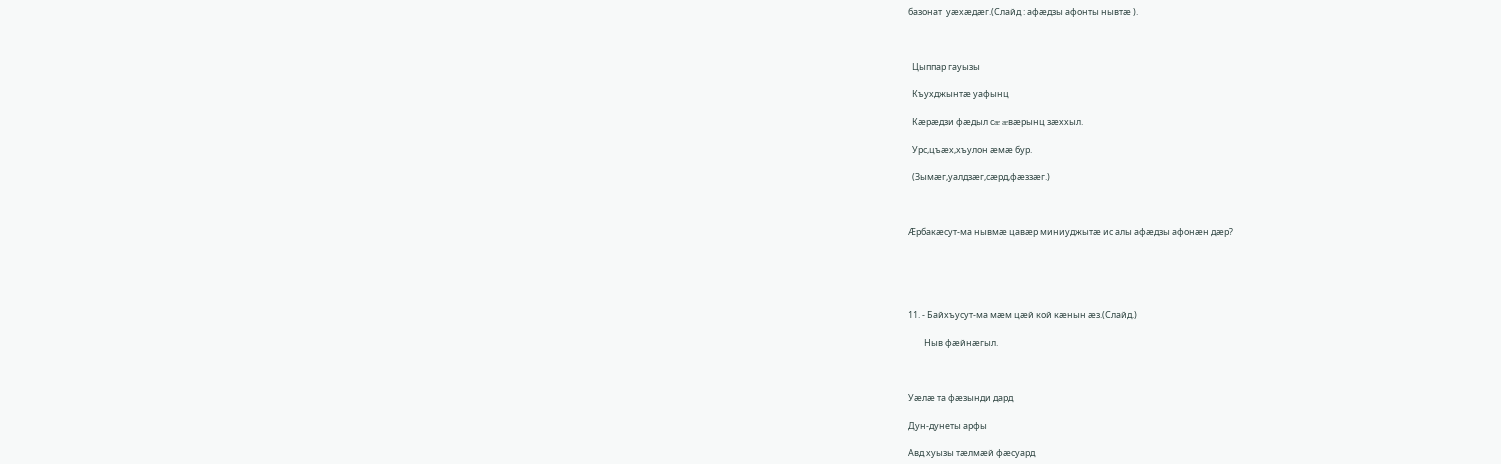базонат  уæхæдæг.(Слайд : афæдзы афонты нывтæ ).



  Цыппар гауызы

  Къухджынтæ уафынц

  Кæрæдзи фæдыл сæ æвæрынц зæххыл.

  Урс,цъæх,хъулон æмæ бур.

  (Зымæг,уалдзæг,сæрд,фæззæг.)



Æрбакæсут-ма нывмæ цавæр миниуджытæ ис алы афæдзы афонæн дæр?





11. - Байхъусут-ма мæм цæй кой кæнын æз.(Слайд.)

        Ныв фæйнæгыл.



Уæлæ та фæзынди дард

Дун-дунеты арфы

Авд хуызы тæлмæй фæсуард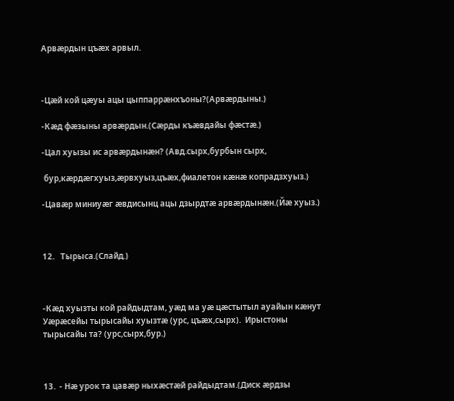Арвæрдын цъæх арвыл.



-Цæй кой цæуы ацы цыппаррæнхъоны?(Арвæрдыны.)

-Кæд фæзыны арвæрдын.(Сæрды къæвдайы фæстæ.)

-Цал хуызы ис арвæрдынæн? (Авд.сырх,бурбын сырх,

 бур,кæрдæгхуыз,æрвхуыз,цъæх,фиалетон кæнæ копрадзхуыз.)

-Цавæр миниуæг æвдисынц ацы дзырдтæ арвæрдынæн.(Йæ хуыз.)



12.   Тырыса.(Слайд.)



-Кæд хуызты кой райдыдтам, уæд ма уæ цæстытыл ауайын кæнут Уæрæсейы тырысайы хуызтæ (урс, цъæх,сырх).  Ирыстоны тырысайы та? (урс,сырх,бур.)



13.  - Нæ урок та цавæр ныхæстæй райдыдтам.(Диск æрдзы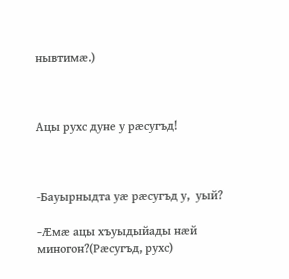нывтимæ.)



Ацы рухс дуне у рæсугъд!



-Бауырныдта уæ рæсугъд у,  уый?

-Æмæ ацы хъуыдыйады нæй миногон?(Рæсугъд, рухс)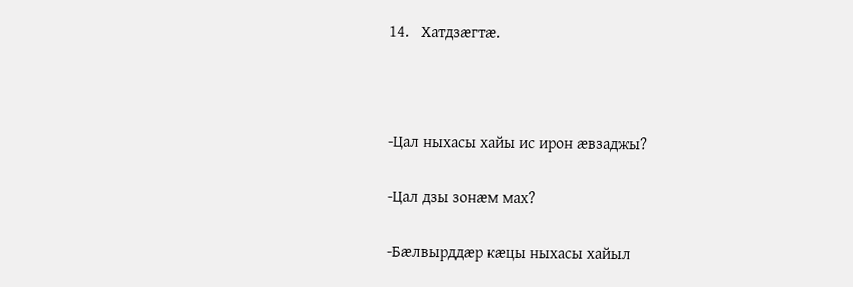14.   Хатдзæгтæ.



-Цал ныхасы хайы ис ирон æвзаджы?

-Цал дзы зонæм мах?

-Бæлвырддæр кæцы ныхасы хайыл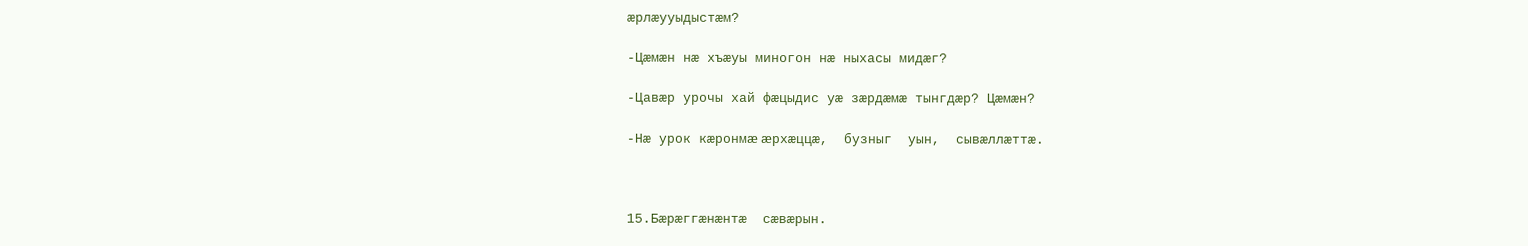æрлæууыдыстæм?

-Цæмæн нæ хъæуы миногон нæ ныхасы мидæг?

-Цавæр урочы хай фæцыдис уæ зæрдæмæ тынгдæр? Цæмæн?

-Нæ урок кæронмæ æрхæццæ,  бузныг  уын,  сывæллæттæ.



15.Бæрæггæнæнтæ  сæвæрын.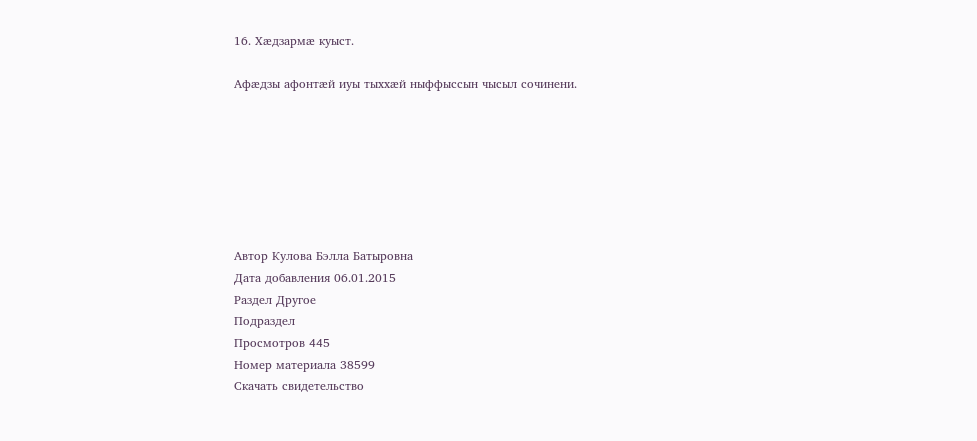16. Хæдзармæ куыст.

Афæдзы афонтæй иуы тыххæй ныффыссын чысыл сочинени.







Автор Кулова Бэлла Батыровна
Дата добавления 06.01.2015
Раздел Другое
Подраздел
Просмотров 445
Номер материала 38599
Скачать свидетельство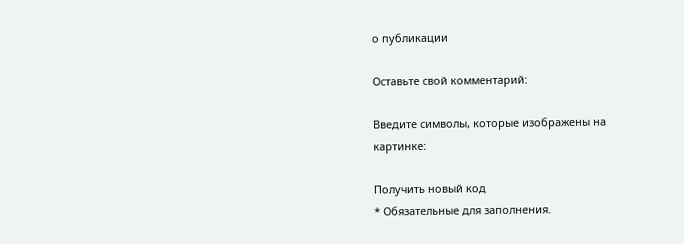о публикации

Оставьте свой комментарий:

Введите символы, которые изображены на картинке:

Получить новый код
* Обязательные для заполнения.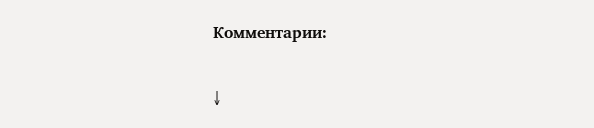Комментарии:

↓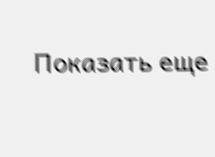Показать еще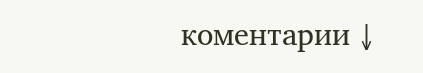коментарии ↓